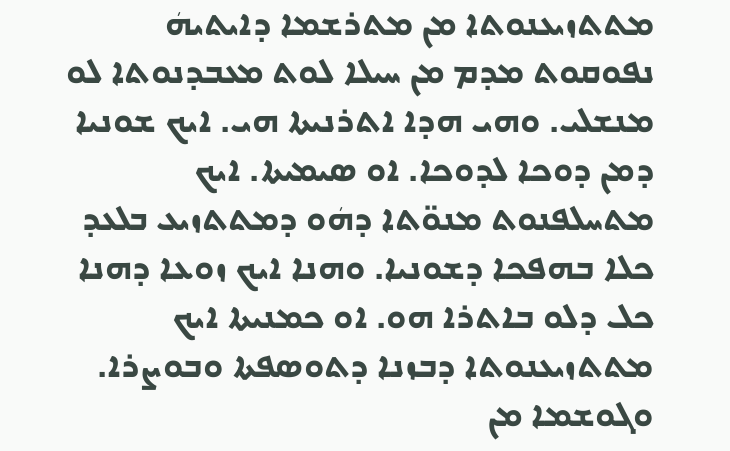ܡܬܬܙܝܥܢܘܬܐ ܡܢ ܡܬܪܫܡܐ ܕܐܝܬܝܗܿ ܢܦܘܩܘܬ ܡܕܡ ܡܢ ܚܝܠܐ ܠܘܬ ܡܥܒܕܢܘܬܐ ܠܘ ܡܢܫܠܝ. ܘܗܝ ܗܕܐ ܐܬܪܢܝܬܐ ܗܝ. ܐܝܟ ܫܘܢܝܐ ܕܡܢ ܕܘܟܐ ܠܕܘܟܐ. ܐܘ ܣܝܡܝܬܐ. ܐܝܟ ܡܬܚܠܦܢܘܬ ܡܢܘ̈ܬܐ ܕܗܿܘ ܕܡܬܬܙܝܥ ܒܠܥܕ ܟܠܐ ܒܗܦܟܐ ܕܫܘܢܝܐ. ܘܗܢܐ ܐܝܟ ܙܘܥܐ ܕܗܢܐ ܟܠ ܕܠܘ ܒܐܬܪܐ ܗܘ. ܐܘ ܟܡܢܝܬܐ ܐܝܟ ܡܬܬܙܝܥܢܘܬܐ ܕܒܙܢܐ ܕܬܘܣܦܬܐ ܘܒܘܨܪܐ. ܘܓܘܫܡܐ ܡܢ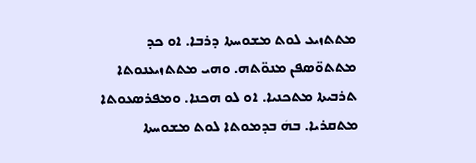ܡܬܬܙܝܥ ܠܘܬ ܡܫܘܚܬܐ ܕܪܒܐ. ܐܘ ܟܕ ܡܬܬܘ̈ܣܦܢ ܡܢܘ̈ܬܗ. ܘܗܝ ܡܬܬܙܝܥܢܘܬܐ ܬܪܒܝܬܐ ܡܬܟܢܝܐ. ܐܘ ܠܘ ܗܟܢܐ. ܘܡܦܪܣܥܘܬܐ ܡܬܩܪܝܐ. ܒܗܿ ܒܕܡܘܬܐ ܠܘܬ ܡܫܘܚܬܐ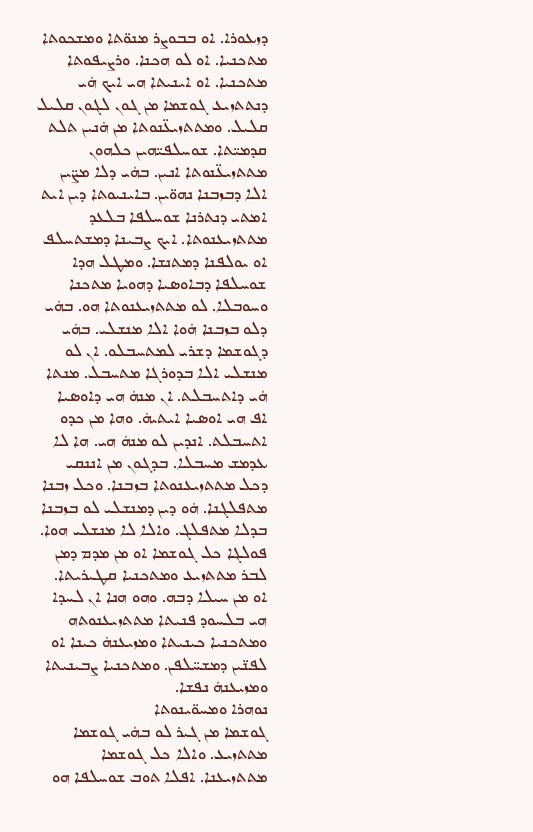ܕܙܥܘܪܐ. ܐܘ ܒܒܘܨܪ ܡܢܘ̈ܬܐ ܘܡܫܟܘܬܐ ܡܬܟܢܝܐ. ܐܘ ܠܘ ܗܟܢܐ. ܘܪܨܝܦܘܬܐ ܡܬܟܢܝܐ. ܐܘ ܐܝܢܝܬܐ ܗܝ ܐܝܟ ܗܿܝ ܕܢܬܬܙܝܥ ܓܘܫܡܐ ܡܢ ܓܘܢ ܠܓܘܢ ܩܠܝܠ ܩܠܝܠ. ܘܡܬܬܙܝܥ̈ܢܘܬܐ ܡܢ ܗܿܢܝܢ ܬܠܬ ܩܕܡܝ̈ܬܐ. ܫܘܚܠܦܝ̈ܗܝܢ ܟܠܗܘܢ ܡܬܬܙܝܥ̈ܢܘܬܐ ܐܢܝܢ. ܒܗܿܝ ܕܠܐ ܡܨ̈ܝܢ ܐܠܐ ܕܒܙܒܢܐ ܢܗܘ̈ܝܢ. ܒܐܝܢܝܘܬܐ ܕܝܢ ܐܝܬ ܐܡܬܝ ܕܢܬܪܢܐ ܫܘܚܠܦܐ ܒܠܥܕ ܡܬܬܙܝܥܢܘܬܐ. ܐܝܟ ܨܒܝܢܐ ܕܡܫܬܚܠܦ ܐܘ ܝܘܠܦܢܐ ܕܡܬܢܫܐ. ܘܡܛܠ ܗܕܐ ܫܘܚܠܦܐ ܕܒܐܘܣܝܐ ܕܗܘܝܐ ܡܬܟܢܐ ܘܚܘܒܠܐ. ܠܘ ܡܬܬܙܝܥܢܘܬܐ ܗܘ. ܒܗܿܝ ܕܠܘ ܒܙܒܢܐ ܗܿܘܐ ܐܠܐ ܡܢܫܠܝ. ܒܗܿܝ ܕܓܘܫܡܐ ܕܫܪܝ ܠܡܬܚܒܠܘ. ܐܢ ܠܘ ܡܢܫܠܝ ܐܠܐ ܒܕܘܪܓܐ ܡܬܚܒܠ. ܡܢܬܐ ܗܿܝ ܕܐܬܚܒܠܬ. ܐܢ ܡܢܗܿ ܗܝ ܕܐܘܣܝܐ ܐܦ ܗܝ ܐܘܣܝܐ ܐܝܬܝܗܿ. ܘܗܐ ܡܢ ܟܕܘ ܐܬܚܒܠܬ. ܐܢܕܝܢ ܠܘ ܡܢܗܿ ܗܝ. ܗܐ ܠܐ ܥܕܡܫ ܡܚܒܠܐ. ܒܕܓܘܢ ܡܢ ܐܢܢܩܝ ܕܟܠ ܡܬܬܙܝܥܢܘܬܐ ܒܙܒܢܐ. ܘܟܠ ܙܒܢܐ ܡܬܦܠܓܢܐ. ܗܿܘ ܕܝܢ ܕܡܢܫܠܝ ܠܘ ܒܙܒܢܐ ܒܕܠܐ ܡܬܦܠܓ. ܘܐܠܐ ܠܐ ܡܢܫܠܝ ܗܘܐ.
ܦܘܠܓܐ ܟܠ ܓܘܫܡܐ ܐܘ ܡܢ ܡܕܡ ܕܡܢ ܠܒܪ ܡܬܬܙܝܥ ܘܡܬܟܢܝܐ ܩܛܝܪܝܬܐ. ܐܘ ܡܢ ܚܝܠܐ ܕܒܗ. ܘܗܘ ܗܢܐ ܐܢ ܠܚܕܐ ܗܝ ܒܠܚܘܕ ܦܢܝܬܐ ܡܬܬܙܝܥܢܘܬܗ ܘܡܬܟܢܝܐ ܟܝܢܝܬܐ ܘܡܙܝܥܢܗܿ ܟܝܢܐ ܐܘ ܠܦܢ̈ܝܢ ܕܡܫܚ̈ܠܦܢ. ܘܡܬܟܢܝܐ ܨܒܝܢܝܬܐ ܘܡܙܝܥܢܗܿ ܢܦܫܐ.
ܢܘܗܪܐ ܘܡܚܘ̈ܝܢܘܬܐ
ܓܘܫܡܐ ܡܢ ܓܝܪ ܠܘ ܒܗܿܝ ܓܘܫܡܐ ܡܬܬܙܝܥ. ܘܐܠܐ ܟܠ ܓܘܫܡܐ ܡܬܬܙܝܥܢܐ. ܐܦܠܐ ܬܘܒ ܫܘܚܠܦܐ ܗܘ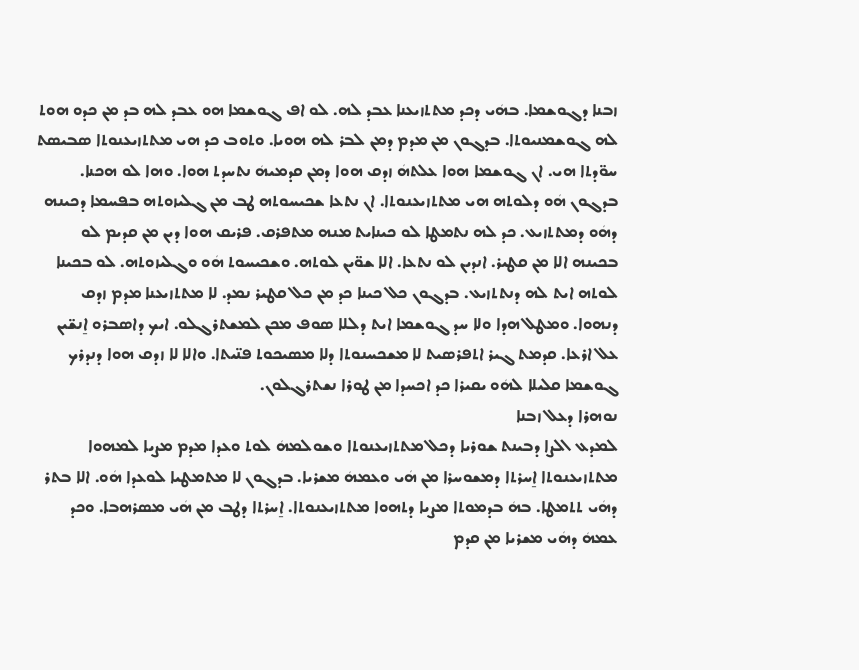ܙܒܢܐ ܕܓܘܫܡܐ. ܒܗܿܝ ܕܟܕ ܡܬܬܙܝܥܢܐ ܥܒܕ ܠܗ. ܠܘ ܐܦ ܓܘܫܡܐ ܗܘ ܥܒܕ ܠܗ ܒܕ ܡܢ ܟܕܘ ܗܘܬ ܠܗ ܓܘܫܡܢܝܘܬܐ. ܒܕܓܘܢ ܡܢ ܡܕܡ ܕܡܢ ܠܒܪ ܠܗ ܗܘܝܐ. ܘܬܘܒ ܟܕ ܗܝ ܡܬܬܙܝܥܢܘܬܐ ܣܒܝܣܬ ܚܘ̈ܕܬܐ ܗܝ. ܐܢ ܓܘܫܡܐ ܗܘܐ ܥܠܬܗܿ ܙܕܩ ܗܘܐ ܕܡܢ ܩܕܡܝܗܿ ܢܬܚܕܬ ܗܘܐ. ܘܗܐ ܠܘ ܗܟܢܐ. ܒܕܓܘܢ ܗܿܘ ܕܠܘܬܗ ܗܝ ܡܬܬܙܝܥܢܘܬܐ. ܐܢ ܢܬܥܐ ܫܟܝܚܘܬܗ ܛܒ ܡܢ ܓܠܝܙܘܬܗ ܒܦܚܡܐ ܕܟܝܢܗ ܕܗܿܘ ܕܡܬܬܙܝܥ. ܟܕ ܠܗ ܢܬܡܛܐ ܠܘ ܟܝܢܐܝܬ ܡܢܗ ܡܬܦܪܩ. ܦܪܝܩ ܗܘܐ ܕܝܢ ܡܢ ܩܕܝܡ ܠܘ ܒܟܝܢܗ ܐܠܐ ܡܢ ܩܛܝܪ. ܐܢܕܝܢ ܠܘ ܢܬܥܐ. ܐܠܐ ܫܘ̈ܝܢ ܠܘܬܗ. ܘܫܟܝܚܘܬ ܗܿܘ ܘܓܠܝܙܘܬܗ. ܠܘ ܒܟܝܢܐ ܠܘܬܗ ܐܝܬ ܠܗ ܕܢܬܬܙܝܥ. ܒܕܓܘܢ ܟܠ ܟܝܢܐ ܟܕ ܡܢ ܟܠ ܩܛܝܪ ܢܡܕ. ܠܐ ܡܬܬܙܝܥܢܐ ܡܕܡ ܙܕܩ ܕܢܗܘܐ. ܘܡܛܠ ܗܕܐ ܘܠܐ ܚܕ ܓܘܫܡܐ ܐܝܬ ܕܠܠܐ ܣܘܦ ܡܟܢ ܠܡܫܬܪܓܠܘ. ܐܝܟ ܕܐܣܒܪܘ ܐ̱ܢܫ̈ܝܢ ܥܠ ܐܪܥܐ. ܩܕܡܬ ܓܝܪ ܐܬܦܪܣܝܬ ܠܐ ܡܫܟܚܢܘܬܐ ܕܠܐ ܡܣܝܟܘܬ ܦܢ̈ܝܬܐ. ܘܐܠܐ ܠܐ ܙܕܩ ܗܘܐ ܕܢܕܪܟ ܓܘܫܡܐ ܩܠܝܠܐ ܠܗܿܘ ܝܩܝܪܐ ܟܕ ܐܟܚܕܐ ܡܢ ܛܘܪܐ ܢܫܬܪܓܠܘܢ.
ܢܘܗܪܐ ܕܥܠ ܙܒܢܐ
ܠܡܕܥ ܐܠܨܐ ܕܒܝܢܬ ܫܘܪܝܐ ܕܟܠ ܡܬܬܙܝܥܢܘܬܐ ܘܫܘܠܡܗܿ ܠܘܬ ܘܥܕܐ ܡܕܡ ܡܨܝܐ ܠܡܗܘܐ ܡܬܬܙܝܥܢܘܬܐ ܐ̱ܚܪܬܐ ܕܡܫܘܚܪܐ ܡܢ ܗܿܝ ܘܥܡܗܿ ܡܫܪܝܐ. ܒܕܓܘܢ ܠܐ ܡܬܡܛܝܐ ܠܘܥܕܐ ܗܿܘ. ܐܠܐ ܒܬܪ ܕܗܿܝ ܬܬܡܛܐ. ܒܗܿ ܒܕܡܘܬܐ ܡܨܝܐ ܕܬܗܘܐ ܡܬܬܙܝܥܢܘܬܐ. ܐ̱ܚܪܬܐ ܕܛܒ ܡܢ ܗܿܝ ܡܣܪܗܒܐ. ܘܟܕ ܥܡܗܿ ܕܗܿܝ ܡܫܪܝܐ ܡܢ ܩܕܡ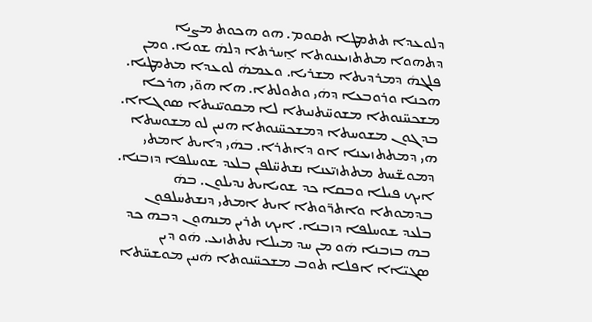ܕܠܘܥܕܐ ܬܬܡܛܐ ܬܩܘܡ. ܗܘ ܗܟܘܬ ܡܨܝܐ ܕܬܗܘܐ ܡܬܬܙܝܥܢܘܬܐ ܐ̱ܚܪܬܐ ܕܠܗܿ ܫܘܝܐ. ܘܡܢ ܦܠܓܗܿ ܕܡܪܕܝܬܐ ܡܫܪܝܐ. ܘܥܡܗܿ ܠܘܥܕܐ ܡܬܡܛܝܐ. ܗܟܢܐ ܘܪܘܒܥܐ ܕܗܿܝ ܘܬܘܠܬܐ. ܗܐ ܗܘ̈ܝ ܗܪܟܐ ܡܫܟܚ̈ܢܘܬܐ ܡܫܘܚ̈ܬܢܝܬܐ ܠܐ ܡܩܘܝ̈ܢܝܬܐ ܣܘܓܐܐ. ܒܕܓܘܢ ܡܫܘܚܬܐ ܕܡܫܟܚ̈ܢܘܬܐ ܗܢܝܢ ܠܘ ܡܫܘܚܬܐ ܗܝ ܕܡܬܬܙܝܥܢܐ ܐܘ ܕܐܬܪܐ. ܒܗܿܝ ܕܐܝܬ ܐܡܬܝ ܕܡܘܫ̈ܚܬ ܡܬܬܙܝ̈ܥܢܐ ܢܫܬܚ̈ܠܦܢ ܒܠܥܕ ܫܘܚܠܦܐ ܕܙܒܢܐ. ܐܝܟ ܦܝܠܐ ܘܒܩܐ ܟܕ ܫܘܝܐܝܬ ܢܕܝܠܘܢ. ܒܗܿ ܒܕܡܘܬܐ ܘܐܬܪ̈ܘܬܐ ܐܝܬ ܐܡܬܝ ܕܢܫܬܚܠܦܘܢ ܒܠܥܕ ܫܘܚܠܦܐ ܕܙܒܢܐ. ܐܝܟ ܬܪܝܢ ܡܢܗܘܢ ܕܒܗ ܟܕ ܒܗ ܒܙܒܢܐ ܗܿܘ ܡܢ ܚܕ ܡܝܠܐ ܢܬܬܙܝܥ. ܗܿܘ ܕܝܢ ܣܓܝ̈ܐܐ ܐܦܠܐ ܬܘܒ ܡܫܟܚ̈ܢܘܬܐ ܗܿܢܝܢ ܡܘܫܚ̈ܬܐ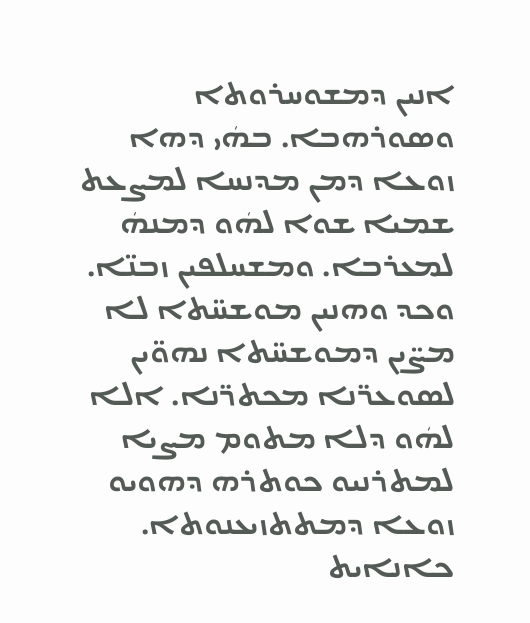ܐܢܝܢ ܕܡܫܘܚܪܘܬܐ ܘܣܘܪܗܒܐ. ܒܗܿܝ ܕܗܐ ܙܘܥܐ ܕܡܢ ܡܕܢܚܐ ܠܡܨܥܬ ܫܡܝܐ ܫܘܐ ܠܗܿܘ ܕܡܢܗܿ ܠܡܥܪܒܐ. ܘܡܫܚܠܦܝܢ ܙܒܢ̈ܐ. ܘܟܕ ܘܗܢܝܢ ܡܘܫܚ̈ܬܐ ܠܐ ܡܨ̈ܝܢ ܕܡܘܫܚ̈ܬܐ ܢܗܘ̈ܝܢ ܠܣܘܥܪ̈ܢܐ ܡܟܬܪ̈ܢܐ. ܐܠܐ ܠܗܿܘ ܕܠܐ ܡܬܘܡ ܡܨܝܐ ܠܡܬܪܢܝܘ ܟܘܬܪܗ ܕܗܘܝܘ ܙܘܥܐ ܕܡܬܬܙܝܥܢܘܬܐ. ܟܐܢܐܝܬ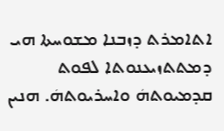ܐܬܐܡܪܬ ܕܙܒܢܐ ܡܫܘܚܬܐ ܗܝ ܕܡܬܬܙܝܥܢܘܬܐ ܠܦܘܬ ܩܕܡܝܘܬܗܿ ܘܐܚܪܝܘܬܗܿ. ܗܢܝܢ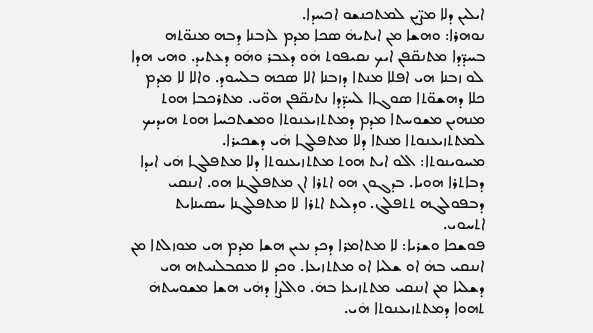ܐܝܠܝܢ ܕܠܐ ܡܨ̈ܝܢ ܠܡܬܟܢܫܘ ܐܟܚܕܐ.
ܢܘܗܪܐ: ܘܗܫܐ ܡܢ ܐܝܬܝܗܿ ܣܟܐ ܡܕܡ ܠܙܒܢܐ ܕܒܗ ܡܢܘ̈ܬܗ ܒܚܕ̈ܕܐ ܡܬܢܩ̈ܦܢ ܐܝܟ ܢܩܝܦܘܬ ܗܿܘ ܕܥܒܪ ܘܗܿܘ ܕܥܬܝܕ. ܘܗܝ ܗܕܐ ܠܘ ܙܒܢܐ ܗܝ ܐܦܠܐ ܡܢܬܐ ܕܙܒܢܐ ܐܠܐ ܣܟܗ ܒܠܚܘܕ. ܘܐܠܐ ܠܐ ܡܕܡ ܟܠܐ ܕܗܫܘ̈ܬܐ ܣܘܓܐܐ ܠܚܕ̈ܕܐ ܢܬܢܩ̈ܦܢ ܗܘ̈ܝ. ܡܬܪܟܒܐ ܗܘܬ ܡܢܗܝܢ ܡܫܘܚܬܐ ܡܕܡ ܕܡܬܬܙܝܥܢܘܬܐ ܘܡܫܬܟܚܐ ܗܘܬ ܗܝܕܝܟ ܠܡܬܬܙܝܥܢܘܬܐ ܡܢܬܐ ܕܠܐ ܡܬܦܠܓܐ ܗܿܝ ܕܫܟܝܪܐ.
ܡܚܘܝܢܘܬܐ: ܐܠܘ ܐܝܬ ܗܘܬ ܡܬܬܙܝܥܢܘܬܐ ܕܠܐ ܡܬܦܠܓܐ ܗܿܝ ܐܝܕܐ ܕܒܐܬܪܐ ܗܘܝܐ. ܒܕܓܘܢ ܗܘ ܐܬܪܐ ܐܢ ܡܬܦܠܓܢܐ ܗܘ. ܐܢܢܩܝ ܕܒܦܘܠܓܗ ܬܬܦܠܓ. ܘܕܠܝܬ ܐܬܪܐ ܠܐ ܡܬܦܠܓܢܐ ܚܣܝܢܐܝܬ ܐܬܚܘܝ.
ܦܘܫܟܐ ܘܫܪܝܐ: ܠܐ ܡܬܐܡܪܐ ܕܟܕ ܢܥܝܢ ܗܫܐ ܡܕܡ ܗܝ ܡܘܙܠܬܐ ܡܢ ܐܢܢܩܝ ܒܗܿ ܐܘ ܫܠܝܐ ܐܘ ܡܬܬܙܝܥܐ. ܘܟܕ ܠܐ ܡܩܒܠܢܝܬܗ ܗܝ ܕܫܠܝܐ ܡܢ ܐܢܢܩܝ ܡܬܬܙܝܥܐ ܒܗܿ. ܘܐܠܨܐ ܕܗܿܝ ܗܫܐ ܡܫܘܚܬܗܿ ܬܗܘܐ ܕܡܬܬܙܝܥܢܘܬܐ ܗܿܝ.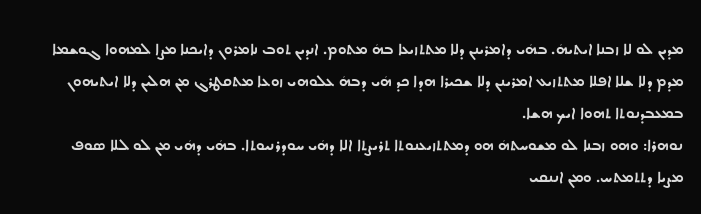ܡܕܝܢ ܠܘ ܠܐ ܙܒܢܐ ܐܝܬܝܗܿ. ܒܗܿܝ ܕܐܡܪܝܢܢ ܕܠܐ ܡܬܬܙܝܥܐ ܒܗܿ ܡܬܘܡ. ܐܢܕܝܢ ܬܘܒ ܢܐܡܪܘܢ ܕܐܝܟܢܐ ܡܨܐ ܠܡܗܘܐ ܓܘܫܡܐ ܡܕܡ ܕܠܐ ܫܠܐ ܐܦܠܐ ܡܬܬܙܝܥ ܐܡܪܝܢܢ ܕܠܐ ܫܟܝܪܐ ܗܕܐ ܟܕ ܗܿܝ ܕܒܗܿ ܥܠܘܗܝ ܙܘܥܐ ܡܬܩܛܪܓ ܡܢ ܗܠܝܢ ܕܠܐ ܐܝܬܝܗܘܢ ܒܡܥܒܕܢܘܬܐ ܬܗܘܐ ܐܝܟ ܗܫܐ.
ܢܘܗܪܐ: ܘܗܘ ܙܒܢܐ ܠܘ ܡܫܘܚܬܗܿ ܗܘ ܕܡܬܬܙܝܥܢܘܬܐ ܬܪܝܨܬܐ ܐܠܐ ܕܗܿܝ ܚܘܕܪܢܝܘܬܐ. ܒܗܿܝ ܕܗܿܝ ܡܢ ܠܘ ܠܠܐ ܣܘܦ ܡܨܝܐ ܕܬܬܡܬܚ. ܘܡܢ ܐܢܢܩܝ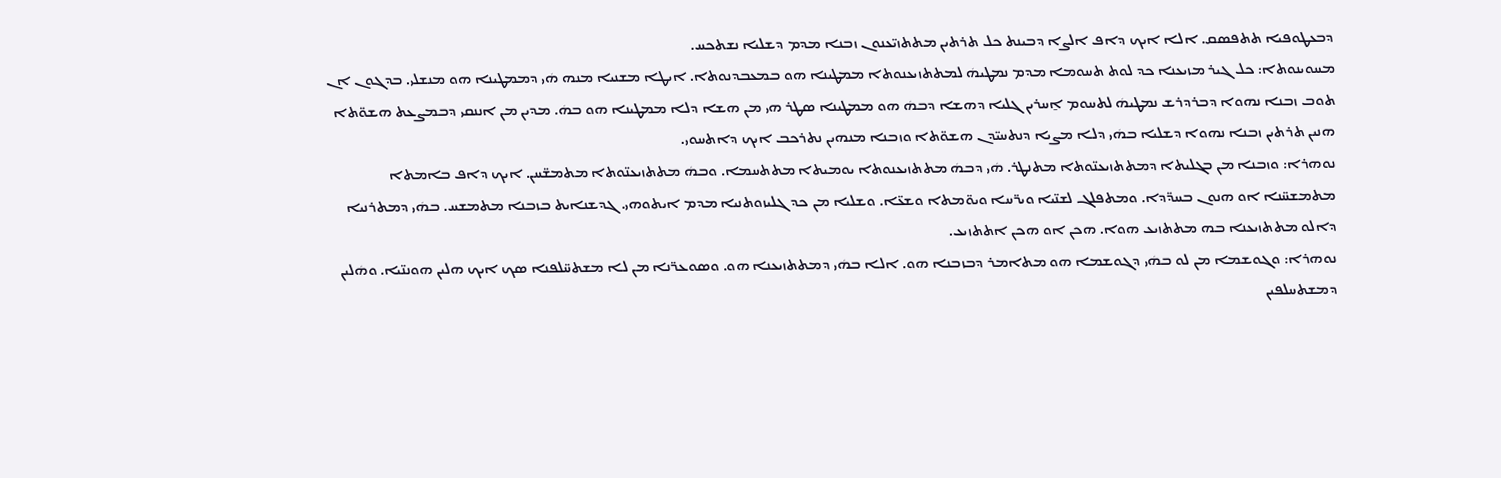ܕܒܥܛܘܦܝܐ ܬܬܦܣܩ. ܐܠܐ ܐܝܟ ܕܐܦ ܐܠܨܐ ܕܒܝܢܬ ܟܠ ܬܪܬܝܢ ܡܬܬܙܝ̈ܥܢܘܢ ܙܒܢܐ ܡܕܡ ܕܫܠܝܐ ܢܫܬܟܚ.
ܡܚܘܝܢܘܬܐ: ܟܠ ܓܝܪ ܡܙܝܥܢܐ ܟܕ ܠܘܬ ܬܚܘܡܐ ܡܕܡ ܢܡܛܝܗܿ ܠܡܬܬܙܝܥܢܘܬܐ ܡܡܛܝܢܐ ܗܘ ܒܡܥܒܕܢܘܬܐ. ܐܝܛܐ ܡܫܢܝܐ ܡܢܗ ܗܿܝ ܕܡܡܛܝܢܐ ܗܘ ܡܢܫܠܝ. ܒܕܓܘܢ ܐܢ ܬܘܒ ܙܒܢܐ ܢܗܘܐ ܕܒܪܕܪܫ ܢܡܛܝܗܿ ܠܬܚܘܡ ܐ̱ܚܪܝܢ ܓܠܝܐ ܕܗܫܐ ܕܒܗܿ ܗܘ ܡܡܛܝܢܐ ܣܛܪ ܗܝ ܡܢ ܗܫܐ ܕܠܐ ܡܡܛܝܢܐ ܗܘ ܒܗܿ. ܡܕܝܢ ܡܢ ܐܢܢܩܝ ܕܒܡܨܥܬ ܗܫܘ̈ܬܐ ܗܢܝܢ ܬܪܬܝܢ ܙܒܢܐ ܢܗܘܐ ܕܫܠܝܐ ܒܗܿܝ ܕܠܐ ܡܨܝܐ ܕܢܬܚܝ̈ܕܢ ܗܫܘ̈ܬܐ ܘܙܒܢܐ ܡܢܗܝܢ ܢܬܪܟܒ ܐܝܟ ܕܐܬܚܘܝ.
ܢܘܗܪܐ: ܘܙܒܢܐ ܡܢ ܒܓܠܝܬܐ ܕܡܬܬܙܝܥܢ̈ܘܬܐ ܡܬܢܛܪ. ܗܿܝ ܕܒܗܿ ܡܬܬܙܝܥܢܘܬܐ ܝܘܡܝܬܐ ܡܬܬܚܡܐ. ܘܒܗܿ ܡܬܬܙܝܥܢ̈ܘܬܐ ܡܬܡܫ̈ܚܢ. ܐܝܟ ܕܐܦ ܒܐܡܬܐ ܡܬܡܫܚ̈ܢܐ ܐܘ ܗܢܘܢ ܒܚܕ̈ܕܐ. ܘܡܬܦܠܓ ܠܫܢ̈ܝܐ ܘܝܪ̈ܚܐ ܘܝܘ̈ܡܬܐ ܘܫܥ̈ܐ. ܘܫܠܝܐ ܡܢ ܟܕ ܓܠܝܙܘܬܢܝܐ ܡܕܡ ܐܝܬܘܗܝ. ܓܕܫܢܐܝܬ ܒܙܒܢܐ ܡܬܡܫܚ. ܒܗܿܝ ܕܡܬܪܢܝܐ ܕܐܠܘ ܡܬܬܙܝܥܢܐ ܒܗ ܡܬܬܙܝܥ ܗܘܐ. ܗܟܢ ܐܘ ܗܟܢ ܐܬܬܙܝܥ.
ܢܘܗܪܐ: ܘܓܘܫܡܐ ܡܢ ܠܘ ܒܗܿܝ ܕܓܘܫܡܐ ܗܘ ܡܬܐܡܪ ܕܒܙܒܢܐ ܗܘ. ܐܠܐ ܒܗܿܝ ܕܡܬܬܙܝܥܢܐ ܗܘ. ܘܣܘܥܪ̈ܢܐ ܡܢ ܠܐ ܡܫܬܚ̈ܠܦܢܐ ܣܟ ܐܝܟ ܗܠܝܢ ܗܘܢܢ̈ܝܐ. ܘܗܿܠܝܢ ܕܡܫܬܚܠܦܝܢ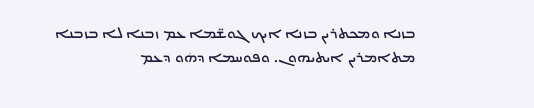ܒܙܢܐ ܘܡܟܬܪܝܢ ܒܙܢܐ ܐܝܟ ܓܘܫ̈ܡܐ ܥܡ ܙܒܢܐ ܠܐ ܒܙܒܢܐ ܡܬܐܡܪܝܢ ܐܝܬܝܗܘܢ. ܘܦܘܚܡܐ ܕܗܿܘ ܕܥܡ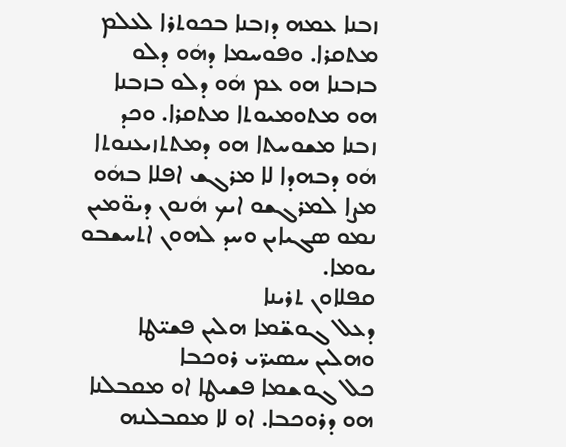ܙܒܢܐ ܥܡܗ ܕܙܒܢܐ ܒܟܘܬܪܐ ܠܥܠܡ ܡܬܩܪܐ. ܘܦܘܚܡܐ ܕܗܿܘ ܕܠܘ ܒܙܒܢܐ ܗܘ ܥܡ ܗܿܘ ܕܠܘ ܒܙܒܢܐ ܗܘ ܡܬܘܡܝܘܬܐ ܡܬܩܪܐ. ܘܟܕ ܙܒܢܐ ܡܫܘܚܬܐ ܗܘ ܕܡܬܬܙܝܥܢܘܬܐ ܗܿܘ ܕܒܗܕܐ ܠܐ ܡܪܓܫ ܐܦܠܐ ܒܗܿܘ ܡܨܐ ܠܡܪܓܫܘ ܐܝܟ ܗܿܢܘܢ ܕܝܘ̈ܡܝܢ ܢܡܘ ܣܓܝܐܝܢ ܘܚܕ ܠܗܘܢ ܐܬܚܫܒܘ ܝܘܡܐ.
ܩܦܠܐܘܢ ܬܪܝܢܐ
ܕܥܠ ܓܘܫ̈ܡܐ ܗܠܝܢ ܦܫܝ̈ܛܐ ܘܗܠܝܢ ܚܣܝܪ̈ܝ ܪܘܟܒܐ
ܟܠ ܓܘܫܡܐ ܦܫܝܛܐ ܐܘ ܡܩܒܠܢܐ ܗܘ ܕܪܘܟܒܐ. ܐܘ ܠܐ ܡܩܒܠܢܗ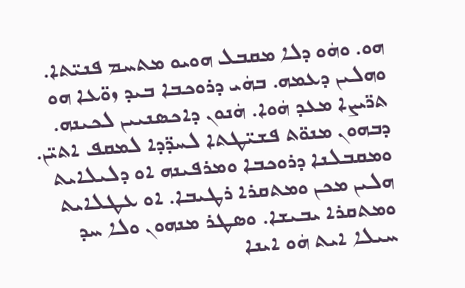ܗܘ. ܘܗܿܘ ܕܠܐ ܡܩܒܠ ܗܘܝܘ ܡܬܚܡ ܦܢܝ̈ܬܐ. ܘܗܠܝܢ ܕܥܡܗ. ܒܗܿܝ ܕܪܘܟܒܐ ܒܝܕ ܙܘ̈ܥܐ ܗܘ ܬܪ̈ܝܨܐ ܡܥܕ ܗܿܘܐ. ܗܿܢܘܢ ܕܐܟܣܢܝܝܢ ܠܟܝܢܗ. ܕܒܗܘܢ ܡܢܘ̈ܬ ܦܫܝ̈ܛܬܐ ܠܚܕ̈ܕܐ ܠܡܩܦ ܐܬܝ̈ܢ. ܘܡܩܒܠܢܐ ܕܪܘܟܒܐ ܘܡܪܦܝܢܗ ܐܘ ܕܠܝܠܐܝܬ ܗܠܝܢ ܡܟܢ ܘܡܬܩܪܐ ܪܛܝܒܐ. ܐܘ ܥܛܠܐܝܬ ܘܡܬܩܪܐ ܝܒܝܫܐ. ܘܣܛܪ ܡܢܗܘܢ ܘܠܐ ܚܕ ܚܝܠܐ ܐܝܬ ܗܿܘ ܐܝܢܐ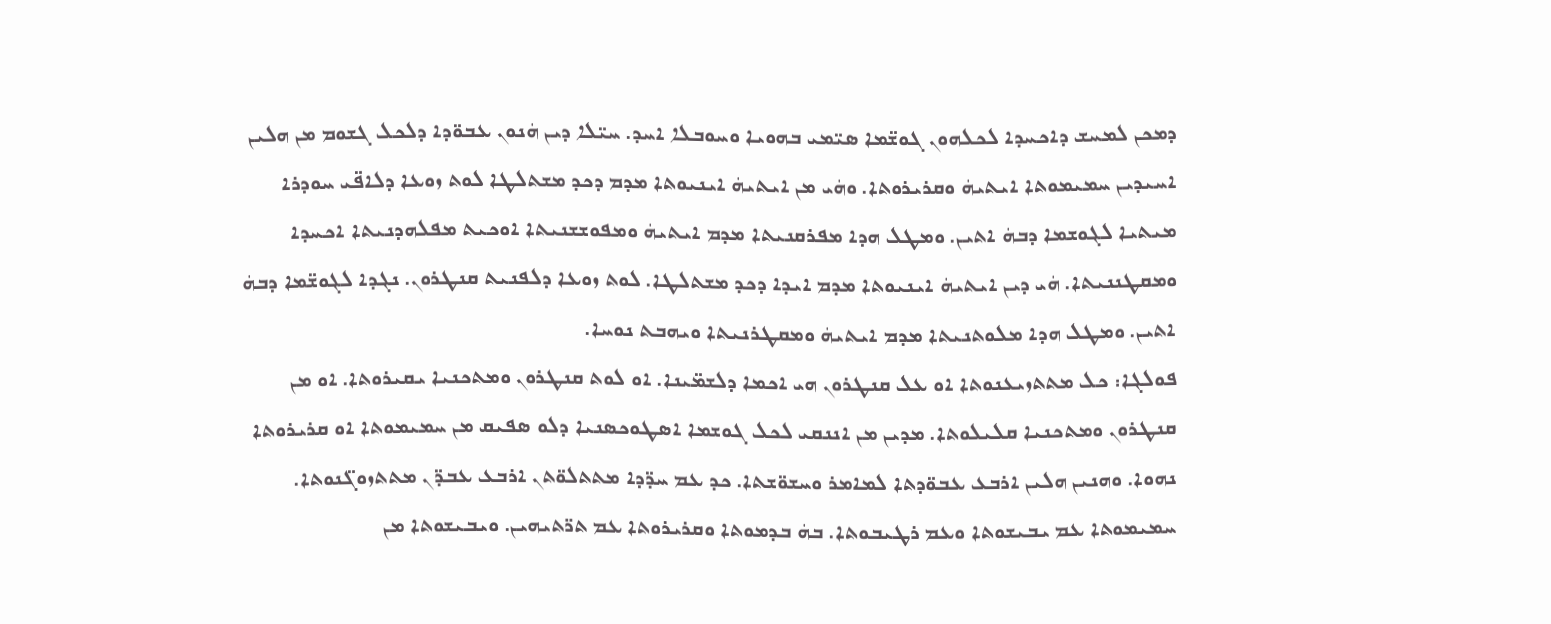ܕܡܟܢ ܠܡܚܫ ܕܐܟܚܕܐ ܠܟܠܗܘܢ ܓܘܫ̈ܡܐ ܣܝ̈ܡܝ ܒܗܘܝܐ ܘܚܘܒܠܐ ܐܚܕ. ܚܝ̈ܠܐ ܕܝܢ ܗܿܢܘܢ ܥܒܘ̈ܕܐ ܕܠܟܠ ܓܫܘܡ ܡܢ ܗܠܝܢ ܐܚܝܕܝܢ ܚܡܝܡܘܬܐ ܐܝܬܝܗܿ ܘܩܪܝܪܘܬܐ. ܘܗܿܝ ܡܢ ܐܝܬܝܗܿ ܐܝܢܝܘܬܐ ܡܕܡ ܕܟܕ ܡܫܬܠܛܐ ܠܘܬ ܙܘܥܐ ܕܠܐܦ̈ܝ ܚܘܕܪܐ ܡܝܬܝܐ ܠܓܘܫܡܐ ܕܒܗܿ ܐܬܝܢ. ܘܡܛܠ ܗܕܐ ܡܦܪܩܢܝܬܐ ܡܕܡ ܐܝܬܝܗܿ ܘܡܦܘܫܫܢܝܬܐ ܐܘܟܝܬ ܡܦܠܗܕܢܝܬܐ ܐܟܚܕܐ ܘܡܩܛܢܢܝܬܐ. ܗܿܝ ܕܝܢ ܐܝܬܝܗܿ ܐܝܢܝܘܬܐ ܡܕܡ ܐܝܕܐ ܕܟܕ ܡܫܬܠܛܐ. ܠܘܬ ܙܘܥܐ ܕܠܦܢܝܬ ܩܢܛܪܘܢ. ܢܓܕܐ ܠܓܘܫ̈ܡܐ ܕܒܗܿ ܐܬܝܢ. ܘܡܛܠ ܗܕܐ ܡܠܘܬܢܝܬܐ ܡܕܡ ܐܝܬܝܗܿ ܘܡܩܛܪܢܝܬܐ ܘܝܗܒܬ ܢܘܚܐ.
ܦܘܠܓܐ: ܟܠ ܡܬܬܙܝܥܢܘܬܐ ܐܘ ܥܠ ܩܢܛܪܘܢ ܗܝ ܐܟܡܐ ܕܠܫܡ̈ܝܢܐ. ܐܘ ܠܘܬ ܩܢܛܪܘܢ ܘܡܬܟܢܝܐ ܝܩܝܪܘܬܐ. ܐܘ ܡܢ ܩܢܛܪܘܢ ܘܡܬܟܢܝܐ ܩܠܝܠܘܬܐ. ܡܕܝܢ ܡܢ ܐܢܢܩܝ ܠܟܠ ܓܘܫܡܐ ܐܣܛܘܟܣܢܝܐ ܕܠܘ ܣܦܝܩ ܡܢ ܚܡܝܡܘܬܐ ܐܘ ܩܪܝܪܘܬܐ ܢܗܘܐ. ܘܗܢܝܢ ܗܠܝܢ ܐܪܒܥ ܥܒܘ̈ܕܬܐ ܠܡܐܡܪ ܘܚܫܘ̈ܫܬܐ. ܟܕ ܥܡ ܚܕ̈ܕܐ ܡܬܬܠܘ̈ܬܢ ܐܪܒܥ ܥܒܕ̈ܢ ܡܬܬܙܘܓ̈ܢܘܬܐ. ܚܡܝܡܘܬܐ ܥܡ ܝܒܝܫܘܬܐ ܘܥܡ ܪܛܝܒܘܬܐ. ܒܗܿ ܒܕܡܘܬܐ ܘܩܪܝܪܘܬܐ ܥܡ ܬܪ̈ܬܝܗܝܢ. ܘܝܒܝܫܘܬܐ ܡܢ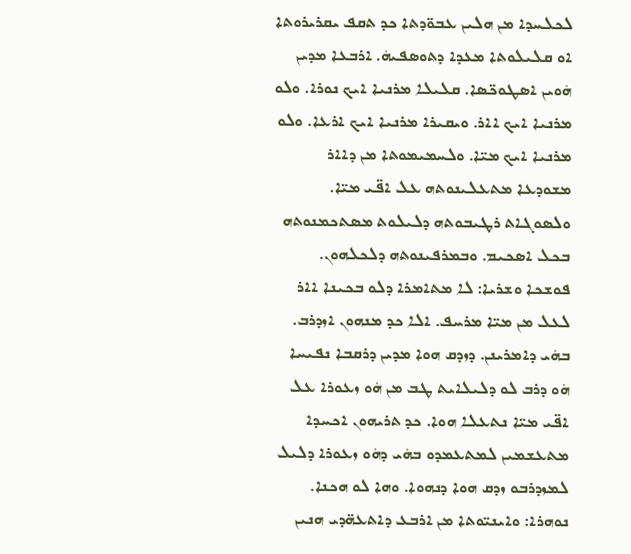ܠܟܠܚܕܐ ܡܢ ܗܠܝܢ ܥܒܘ̈ܕܬܐ ܟܕ ܬܩܦ ܝܩܪܝܪܘܬܐ ܐܘ ܩܠܝܠܘܬܐ ܡܥܕܐ ܕܬܘܣܦܝܗܿ. ܐܪܒܥܐ ܡܕܝܢ ܗܿܘܝܢ ܐܣܛܘܟ̈ܣܐ. ܩܠܝܠܐ ܡܪܢܝܐ ܐܝܟ ܢܘܪܐ. ܘܠܘ ܡܪܢܝܐ ܐܝܟ ܐܐܪ. ܘܝܩܝܪܐ ܡܪܢܝܐ ܐܝܟ ܐܪܥܐ. ܘܠܘ ܡܪܢܝܐ ܐܝܟ ܡܝ̈ܐ. ܘܠܚܡܝܡܘܬܐ ܡܢ ܕܐܐܪ ܡܫܘܕܥܐ ܡܬܥܠܝܢܘܬܗ ܥܠ ܐܦ̈ܝ ܡܝ̈ܐ. ܘܠܣܘܓܐܬ ܪܛܝܒܘܬܗ ܕܠܝܠܘܬ ܡܣܬܟܡܢܘܬܗ ܒܟܠ ܐܣܟܝܡ. ܘܒܡܪܦܝܢܘܬܗ ܕܠܟܠܗܘܢ.
ܦܘܫܟܐ ܘܫܪܝܐ: ܠܐ ܡܬܐܡܪܐ ܕܠܘ ܒܟܝܢܐ ܐܐܪ ܠܥܠ ܡܢ ܡܝ̈ܐ ܡܪܚܦ. ܐܠܐ ܟܕ ܡܢܗܘܢ ܐܙܕܪܒ. ܒܗܿܝ ܕܐܡܪܝܢܢ. ܕܙܕܩ ܗܘܐ ܡܕܝܢ ܕܪܩܒܐ ܢܦܝܚܐ ܗܿܘ ܕܪܒ ܠܘ ܕܠܝܠܐܝܬ ܛܒ ܡܢ ܗܿܘ ܙܥܘܪܐ ܥܠ ܐܦ̈ܝ ܡܝ̈ܐ ܢܬܥܠܐ ܗܘܐ. ܟܕ ܬܪܝܗܘܢ ܐܟܚܕܐ ܡܬܥܫܡܝܢ ܠܡܬܥܡܕܘ ܒܗܿܝ ܕܗܿܘ ܙܥܘܪܐ ܕܠܝܠ ܠܡܙܕܪܒܘ ܙܕܩ ܗܘܐ ܕܢܗܘܐ. ܘܗܐ ܠܘ ܗܟܢܐ.
ܢܘܗܪܐ: ܘܐܝܢܝ̈ܘܬܐ ܡܢ ܐܪܒܥ ܕܐܬܥܗ̈ܕܝ ܗܢܝܢ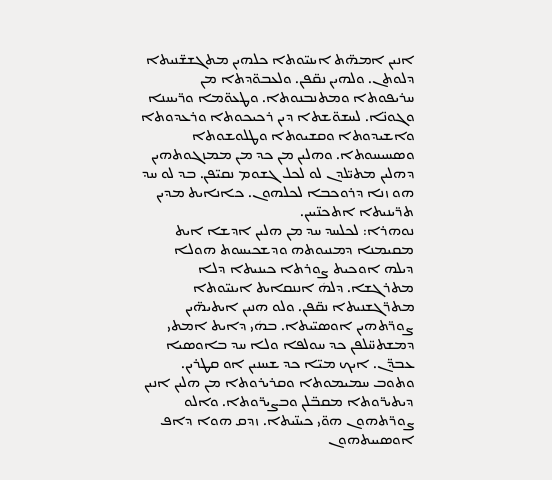ܐܢܝܢ ܐܡܗ̈ܬ ܐܝܢܝ̈ܘܬܐ ܟܠܗܝܢ ܡܬܓܫܫ̈ܢܝܬܐ ܕܠܘܬܢ. ܘܠܗܝܢ ܢܩ̈ܦܢ. ܘܠܥܒܘ̈ܕܬܐ ܡܢ ܚܪܝܦܘܬܐ ܘܡܬܢܒܢܘܬܐ. ܘܛܥܘ̈ܡܐ ܘܪ̈ܝܚܢܐ ܘܓܘܢ̈ܐ. ܠܚܫܘ̈ܫܬܐ ܕܝܢ ܪܟܝܟܘܬܐ ܘܪܥܕܘܬܐ ܘܐܫܝܕܘܬܐ ܘܩܫܝܘܬܐ ܘܛܠܘܫܘܬܐ ܘܣܚܝܚܘܬܐ. ܘܗܠܝܢ ܡܢ ܟܕ ܡܢ ܡܡܙܓܘܬܗܝܢ ܕܗܠܝܢ ܡܬܝ̈ܠܕܢ ܠܘ ܠܟܠ ܓܫܘܡ ܢܩܝ̈ܦܢ. ܒܕ ܠܘ ܚܕ ܗܘ ܙܢܐ ܕܪܘܟܒܐ ܠܟܠܗܘܢ. ܟܐܢܐܝܬ ܡܕܝܢ ܬܪ̈ܝܢܝܬܐ ܐܬܟܢ̈ܝܝܢ.
ܢܘܗܪܐ: ܠܟܠܚܕ ܚܕ ܡܢ ܗܠܝܢ ܐܕܫܐ ܐܝܬ ܡܩܝܡܢܐ ܕܡܢܝܘܬܗ ܘܕܫܟܝܚܘܬ ܗܘܠܐ ܕܝܠܗ ܐܘܟܝܬ ܨܘܪܬܐ ܟܝܢܝܬܐ ܕܠܐ ܡܬܪܓܫܐ. ܕܠܗܿ ܐܢܢܩܐܝܬ ܐܝܢܝ̈ܘܬܐ ܡܬܪ̈ܓܫܢܝܬܐ ܢܩ̈ܦܢ. ܘܠܘ ܗܢܝܢ ܐܝܬܝܗ̈ܝܢ ܨܘܪ̈ܬܗܝܢ ܐܘܣܝ̈ܝܬܐ. ܒܗܿܝ ܕܐܝܬ ܐܡܬܝ ܕܡܫܬܚ̈ܠܦܢ ܟܕ ܚܘܠܦܐ ܘܠܐ ܚܕ ܒܐܘܣܝܐ ܥܒܕ̈ܢ. ܐܝܟ ܡܝ̈ܐ ܟܕ ܫܚܢܝܢ ܐܘ ܩܛܪܝܢ. ܘܬܘܒ ܚܡܝܡܘܬܐ ܘܩܪܝܪܘܬܐ ܡܢ ܗܠܝܢ ܐܢܝܢ ܕܝܬܝܪ̈ܘܬܐ ܡܩܒ̈ܠܢ ܘܒܨܝܪ̈ܘܬܐ. ܘܐܠܘ ܨܘܪ̈ܬܗܘܢ ܗܘ̈ܝ ܟܝܢ̈ܝܬܐ. ܙܕܩ ܗܘܐ ܕܐܦ ܐܘܣܝܝܬܗܘܢ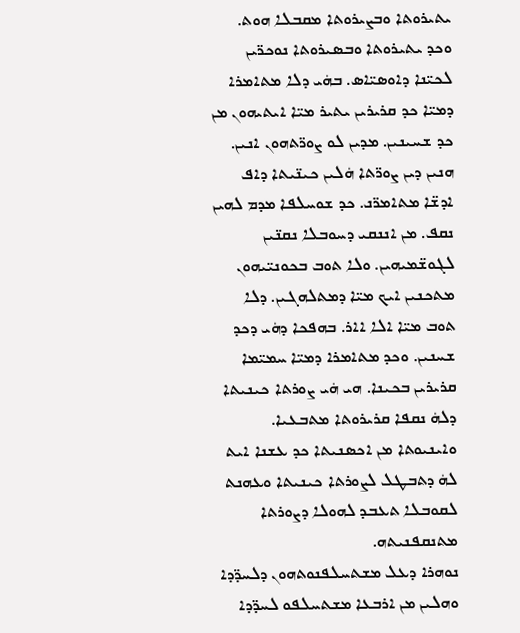ܝܬܝܪܘܬܐ ܘܒܨܝܪܘܬܐ ܡܩܒܠܐ ܗܘܬ. ܘܟܕ ܝܬܝܪܘܬܐ ܘܒܣܝܪܘܬܐ ܢܘܟܪ̈ܝܢ ܠܟܝ̈ܢܐ ܕܐܘܣܝ̈ܐܣ. ܒܗܿܝ ܕܠܐ ܡܬܐܡܪܐ ܕܡܝ̈ܐ ܟܕ ܩܪܝܪܝܢ ܝܬܝܪ ܡܝ̈ܐ ܐܝܬܝܗܘܢ ܡܢ ܟܕ ܫܚܝܢܝܢ. ܡܕܝܢ ܠܘ ܨܘܪ̈ܬܗܘܢ ܐܢܝܢ. ܗܢܝܢ ܕܝܢ ܨܘܪ̈ܬܐ ܗܿܠܝܢ ܟܝܢ̈ܝܬܐ ܕܐܦ ܐܕܫ̈ܐ ܡܬܐܡܪ̈ܢ. ܟܕ ܫܘܚܠܦܐ ܡܕܡ ܠܗܝܢ ܢܩܦ. ܡܢ ܐܢܢܩܝ ܕܚܘܒܠܐ ܢܩܢ̈ܝܢ ܠܓܘܫ̈ܡܝܗܝܢ. ܘܠܐ ܬܘܒ ܒܟܘܢܝ̈ܝܗܘܢ ܡܬܟܢܝܢ ܐܝܟ ܡܝ̈ܐ ܕܡܬܠܗܓܝܢ. ܕܠܐ ܬܘܒ ܡܝ̈ܐ ܐܠܐ ܐܐܪ. ܒܗܦܟܐ ܕܗܿܝ ܕܟܕ ܫܚܢܝܢ. ܘܟܕ ܡܬܐܡܪܐ ܕܡܝ̈ܐ ܚܡܝ̈ܡܐ ܩܪܝܪܝܢ ܒܟܝܢܐ. ܗܝ ܗܿܝ ܨܘܪܬܐ ܟܝܢܝܬܐ ܕܠܗܿ ܢܩܦܐ ܩܪܝܪܘܬܐ ܡܬܒܥܝܐ. ܘܐܝܢܝܘܬܐ ܡܢ ܐܟܣܢܝܬܐ ܟܕ ܥܫܢܐ ܐܝܬ ܠܗܿ ܕܬܒܛܠ ܠܨܘܪܬܐ ܟܝܢܝܬܐ ܘܥܗܢܬ ܠܩܘܒܠܐ ܬܥܒܕ ܠܗܘܠܐ ܕܨܘܪܬܐ ܡܬܢܩܦܢܝܬܗ.
ܢܘܗܪܐ ܕܥܠ ܡܫܬܚܠܦܢܘܬܗܘܢ ܕܠܚܕ̈ܕܐ
ܘܗܠܝܢ ܡܢ ܐܪܒܥܐ ܡܫܬܚܠܦܘ ܠܚܕ̈ܕܐ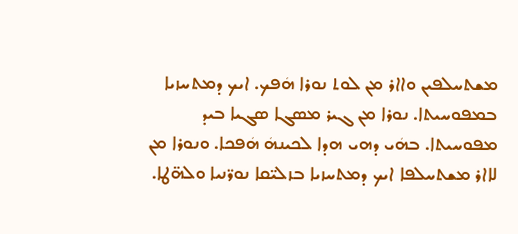ܡܫܬܚܠܦܝܢ ܘܐܐܪ ܡܢ ܠܘܬ ܢܘܪܐ ܗܿܦܟ. ܐܝܟ ܕܡܬܚܙܝܐ ܒܡܦܘܚܝܬܐ. ܢܘܪܐ ܡܢ ܓܝܪ ܡܣܓܐ ܣܓܝܐ ܒܝܕ ܡܦܘܚܝܬܐ. ܒܗܿܝ ܕܗܝ ܗܕܐ ܠܟܝܢܗܿ ܗܿܦܟܐ. ܘܢܘܪܐ ܡܢ ܠܐܐܪ ܡܫܬܚܠܦܐ ܐܝܟ ܕܡܬܚܙܝܐ ܒܙܠܝ̈ܩܐ ܢܘܪ̈ܢܝܐ ܘܠܗ̈ܛܐ.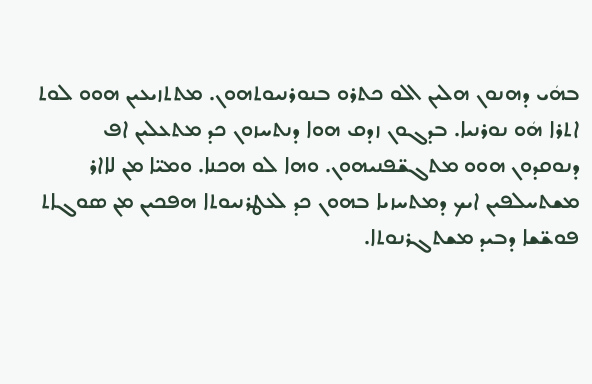ܒܗܿܝ ܕܗܢܘܢ ܗܠܝܢ ܐܠܘ ܟܬܪܘ ܒܢܘܪܢܝܘܬܗܘܢ. ܡܬܬܙܝܥܝܢ ܗܘܘ ܠܘܬ ܐܬܪܐ ܗܿܘ ܢܘܪܢܝܐ. ܒܕܓܘܢ ܙܕܩ ܗܘܐ ܕܢܬܚܙܘܢ ܟܕ ܡܬܥܠܝܢ ܐܦ ܕܢܘܩܕܘܢ ܗܘܘ ܡܬܓܫ̈ܦܢܝܗܘܢ. ܘܗܐ ܠܘ ܗܟܢܐ. ܘܡܝ̈ܐ ܡܢ ܠܐܐܪ ܡܫܬܚܠܦܝܢ ܐܝܟ ܕܡܬܚܙܝܐ ܒܗܘܢ ܟܕ ܠܥܛܪܢܝܘܬܐ ܗܦܟܝܢ ܡܢ ܣܘܓܐܬ ܦܘܫ̈ܫܐ ܕܒܝܕ ܡܫܬܓܪܢܘܬܐ.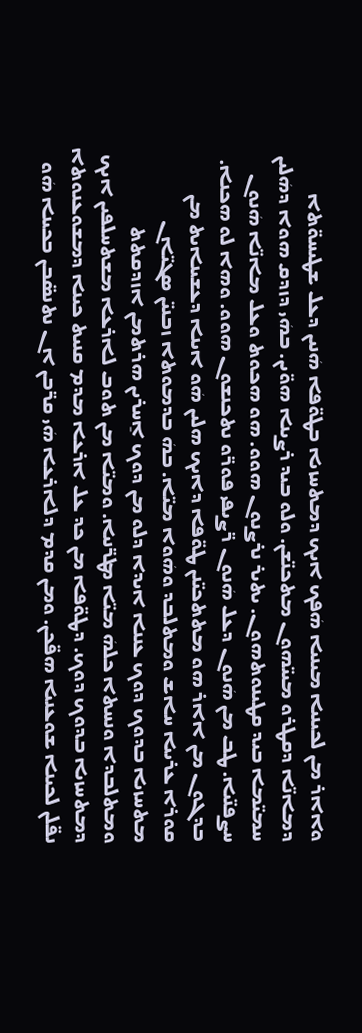ܘܐܐܪ ܡܢ ܠܟܝܢܝܐ ܡܝܢܝܐ ܗܿܦܟ ܐܝܟ ܕܡܬܚܙܝܐ ܒܛܘ̈ܦܐ ܗܿܢܝܢ ܕܥܠ ܫܛܝܚܘ̈ܬܐ ܕܡܐܢ̈ܐ ܕܩܛܪܘ ܡܝܝ̈ܗܘܢ ܡܬܟܢ̈ܫܢ. ܘܠܘ ܒܝܕ ܪܨܝܢܐ ܗܘ̈ܝܢ. ܒܗܿܝ ܕܙܕܩ ܗܘܐ ܕܗܿܠܝܢ ܚܡܝ̈ܡܐ ܒܝܕ ܩܛܝܢܘܬܗܘܢ. ܝܬܝܪ ܢܪܨܢܘܢ ܗܘܘ. ܗܘ ܗܟܘܬ ܘܥܠ ܡܐܢ̈ܐ ܗܿܢܘܢ ܚܨܦܢ̈ܝܐ. ܛܒ ܡܢ ܗܿܢܘܢ ܕܥܠ ܗܿܢܘܢ ܪ̈ܨܝܦܝ ܦܘܪ̈ܘ ܢܬܟܢܫܘܢ ܗܘܘ. ܘܗܐ ܠܘ ܗܟܢܐ. ܒܕܓܘܢ ܡܢ ܐܐܪ ܗܘ ܡܬܬܟܝ̈ܢܢ ܛܘ̈ܦܐ ܕܐܝܟ ܗܠܝܢ ܗܿܘ ܐܝܢܐ ܕܥܫܝܢܐܝܬ ܡܢ ܩܘܪܐ ܥܪܝܝܐ ܚܐܫ ܘܡܬܠܒܕ ܘܗܿܘܐ ܡܝ̈ܐ. ܒܗܿ ܒܕܡܘܬܐ ܙܒܢܝ̈ܢ ܣܓܝ̈ܐܢ ܡܬܚܙܝܐ ܒܕܘܟ ܕܘܟ ܥܢܢܐ ܐܝܕܐ ܕܠܘ ܡܢ ܕܘܟ ܐ̱ܚܪܝܢ ܗܪܬܡܢ ܐܙܕܩܬܬ ܘܡܬܠܒܕܐ ܘܢܚܬܐ ܟܠܗܿ ܡܝ̈ܐ ܡܛܪ̈ܢܝܐ. ܘܡܝ̈ܐ ܡܢ ܬܘܒ ܠܐܪܥܐ ܡܫܬܚܠܦܝܢ ܐܝܟ ܕܡܬܚܙܝܐ ܒܕܘܟ ܕܘܟ. ܕܛܘ̈ܦܐ ܡܢ ܟܕ ܥܠ ܐܪܥܐ ܡܕܡ ܩܢܝܬ ܟܝܢܐ ܕܡܫܘܥܢܘܬܐ ܢܦ̈ܠܢ ܠܟܝܢܐ ܫܘܥܢܝܐ ܗܦ̈ܟܢ. ܘܡܢ ܩܕܡ ܕܠܐܪܥܐ ܗܿܝ ܩܪ̈ܒܢ ܐܢ ܢܬܢܣ̈ܒܢ ܒܟܝܢܐ ܗܿܘ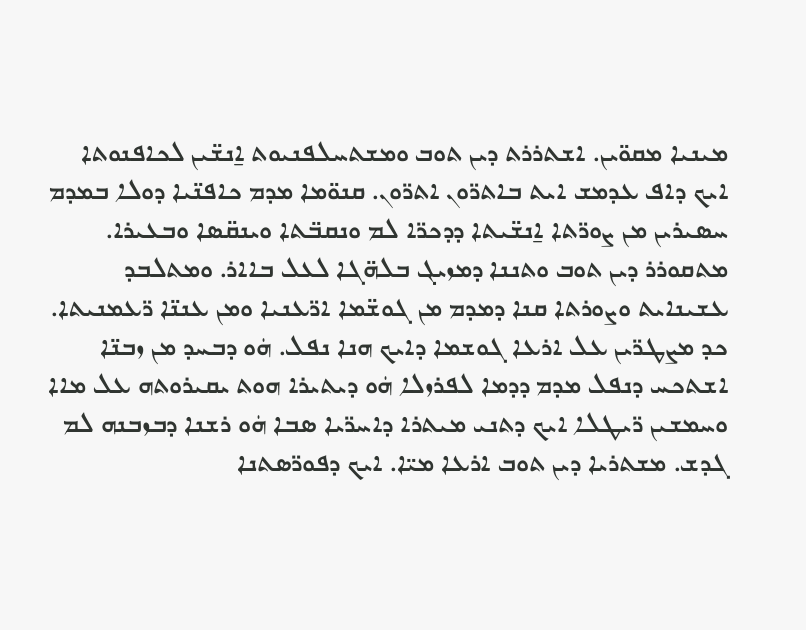ܡܝܢܝܐ ܡܩܘ̈ܝܢ. ܐܫܬܪܪܬ ܕܝܢ ܬܘܒ ܘܡܫܬܚܠܦܢܝܘܬ ܐ̱ܢܫ̈ܝܢ ܠܟܐܦܢܘܬܐ ܐܝܟ ܕܐܦ ܥܕܡܫ ܐܝܬ ܒܐܬܪ̈ܘܢ ܐܬܪ̈ܘܢ. ܩܢܘ̈ܡܐ ܡܕܡ ܟܐܦܢ̈ܝܐ ܕܘܠܐ ܒܡܕܡ ܚܣܝܪܝܢ ܡܢ ܨܘܪ̈ܬܐ ܐ̱ܢܫ̈ܝܬܐ ܕܕܟܪ̈ܐ ܠܡ ܘܢܩܒ̈ܬܐ ܘܝܢܩ̈ܣܐ ܘܒܥܝܪܐ. ܡܬܩܘܪܪ ܕܝܢ ܬܘܒ ܘܬܢܢܐ ܕܡܙܝܓ ܒܠܗ̈ܓܐ ܠܥܠ ܒܐܐܪ. ܘܡܬܠܒܕ ܥܫܝܢܐܝܬ ܘܨܘܪܬܐ ܩܢܐ ܕܡܕܡ ܡܢ ܓܘܫ̈ܡܐ ܐܪ̈ܥܢܝܐ ܘܡܢ ܥܢܢ̈ܐ ܪ̈ܥܡܢܝܬܐ. ܟܕ ܡܨܛܪ̈ܝܢ ܥܠ ܐܪܥܐ ܓܘܫܡܐ ܕܐܝܟ ܗܢܐ ܢܦܠ. ܗܿܘ ܕܒܚܕ ܡܢ ܙܒܢ̈ܐ ܐܫܬܟܚ ܕܢܦܠ ܡܕܡ ܕܕܡܐ ܠܦܪܙܠܐ ܗܿܘ ܕܝܬܝܪܐ ܗܘܬ ܝܩܝܪܘܬܗ ܥܠ ܡܐܐ ܘܚܡܫܝܢ ܪ̈ܝܛܠܐ ܐܝܟ ܕܬܢܝ ܡܝܬܪܐ ܕܐܚܪ̈ܝܐ ܣܒܐ ܗܿܘ ܪܫܢܐ ܕܒܙܒܢܗ ܠܡ ܓܕܫ. ܡܫܬܪܝܐ ܕܝܢ ܬܘܒ ܐܪܥܐ ܡܝ̈ܐ. ܐܝܟ ܕܦܘܪ̈ܣܬܢܐ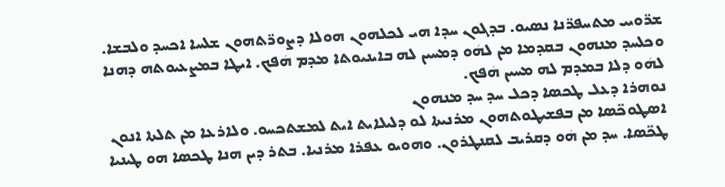ܫܪ̈ܘܝܝ ܡܬܚܦܪ̈ܢܐ ܢܣܝܘ. ܒܕܓܘܢ ܚܕܐ ܗܝ ܠܟܠܗܘܢ ܗܘܠܐ ܕܨܘܪ̈ܬܗܘܢ ܫܠܚܐ ܐܟܚܕ ܘܠܒܫܐ. ܘܟܠܚܕ ܡܢܗܘܢ ܒܩܕܡܐ ܡܢ ܠܗܿܘ ܕܡܚܝܢ ܠܗ ܒܐܝܢܝܘܬܐ ܡܕܡ ܗܿܦܟ. ܐܝܛܐ ܒܡܨܥܝܘܬܗ ܕܗܢܐ ܠܗܿܘ ܕܠܐ ܒܡܕܡ ܠܗ ܡܚܝܢ ܗܿܦܟ.
ܢܘܗܪܐ ܕܥܠ ܛܟܣܐ ܕܟܠ ܚܕ ܚܕ ܡܢܗܘܢ
ܐܣܛܘܟ̈ܣܐ ܡܢ ܒܦܫܝܛܘܬܗܘܢ ܡܪܢܝܬܐ ܠܘ ܕܠܝܠܐܝܬ ܐܝܬ ܠܡܫܬܟܚܘ. ܘܠܐܪܥܐ ܡܢ ܬܠܬܐ ܐܢܘܢ ܛܟ̈ܣܐ. ܚܕ ܡܢ ܗܿܘ ܕܩܪܝܒ ܠܩܢܛܪܘܢ. ܘܗܘܝܘ ܥܦܪܐ ܡܪܢܝܐ. ܒܬܪ ܕܝܢ ܗܢܐ ܛܟܣܐ ܗܘ ܛܝܢܝܐ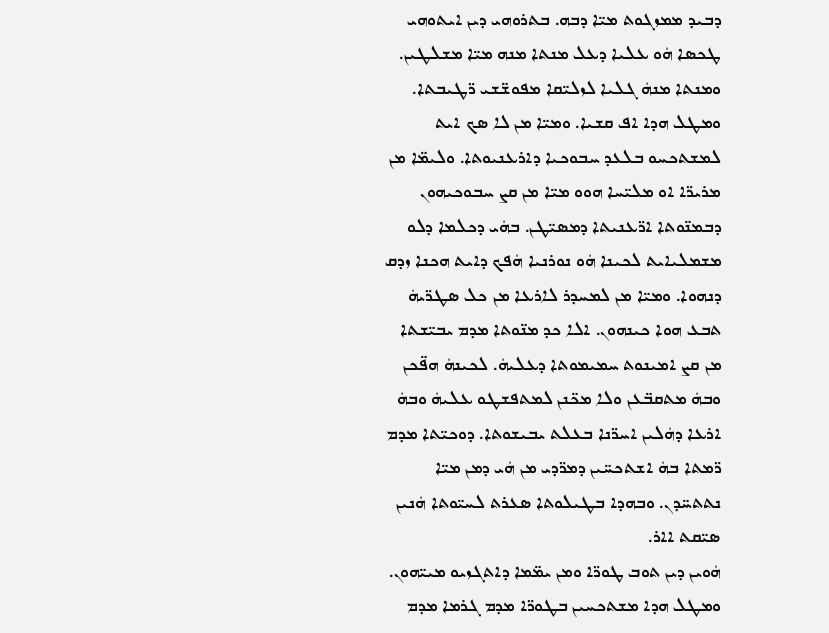ܕܒܝܕ ܡܡܙܓܘܬ ܡܝ̈ܐ ܕܒܗ. ܒܬܪܘܗܝ ܕܝܢ ܐܝܬܘܗܝ ܛܟܣܐ ܗܿܘ ܥܠܝܐ ܕܥܠ ܡܢܬܐ ܡܢܗ ܡܝ̈ܐ ܡܫܠܛܝܢ. ܘܡܢܬܐ ܡܢܗܿ ܓܠܝܐ ܠܙܠܝ̈ܩܐ ܡܦܘܫ̈ܫܝ ܪ̈ܛܝܒܬܐ. ܘܡܛܠ ܗܕܐ ܐܦ ܩܫܝܐ. ܘܡܝ̈ܐ ܡܢ ܠܐ ܣܟ ܐܝܬ ܠܡܫܬܟܚܘ ܒܠܥܕ ܚܒܘܟܝܐ ܕܐܪܥܢܝܘܬܐ. ܘܠܝܡ̈ܐ ܡܢ ܡܪܝܪ̈ܐ ܐܘ ܡܠܝ̈ܚܐ ܗܘܘ ܡܝ̈ܐ ܡܢ ܩܨ ܚܒܘܟܝܗܘܢ ܕܒܡܢ̈ܘܬܐ ܐܪ̈ܥܢܝܬܐ ܕܡܣܝ̈ܛܢ. ܒܗܿܝ ܕܟܠܡܐ ܕܠܘ ܡܫܡܠܝܐܝܬ ܠܟܝܢܐ ܗܿܘ ܢܘܪܢܝܐ ܗܿܦܟ ܕܐܝܬ ܗܟܢܐ ܙܕܩ ܕܢܗܘܐ. ܘܡܝ̈ܐ ܡܢ ܠܡܚܕܪ ܠܐܪܥܐ ܡܢ ܟܠ ܣܛܪ̈ܝܗܿ ܬܒܥ ܗܘܐ ܟܝܢܗܘܢ. ܐܠܐ ܟܕ ܡܢ̈ܘܬܐ ܡܕܡ ܝܒܝ̈ܫܬܐ ܡܢ ܩܨ ܐܡܝܢܘܬ ܚܡܝܡܘܬܐ ܕܥܠܝܗܿ. ܠܟܝܢܗܿ ܗܦ̈ܟܢ ܘܒܗܿ ܡܬܩܒ̈ܥܢ ܘܠܐ ܡܟ̈ܢܢ ܠܡܬܦܫܛܘ ܥܠܝܗܿ ܘܒܗܿ ܐܪܥܐ ܕܗܿܠܝܢ ܐܚܪ̈ܢܐ ܒܥܠܬ ܝܒܝܫܘܬܐ. ܕܘܟܝ̈ܬܐ ܡܕܡ ܪ̈ܡܬܐ ܒܗܿ ܐܫܬܟܚ̈ܝܢ ܕܡܪ̈ܕܝ ܡܢ ܗܿܝ ܕܡܢ ܡܝ̈ܐ ܢܬܬܚ̈ܕܢ. ܘܒܗܕܐ ܒܛܝܠܘܬܐ ܣܥܪܬ ܠܚܝ̈ܘܬܐ ܗܿܢܝܢ ܣܝ̈ܩܬ ܐܐܪ.
ܗܿܘܝܢ ܕܝܢ ܬܘܒ ܛܘܪ̈ܐ ܘܡܢ ܝܡ̈ܡܐ ܕܐܬܓܙܝܘ ܡܝܝ̈ܗܘܢ. ܘܡܛܠ ܗܕܐ ܡܫܬܟܚܝܢ ܒܛܘܪ̈ܐ ܡܕܡ ܓܪܡܐ ܡܕܡ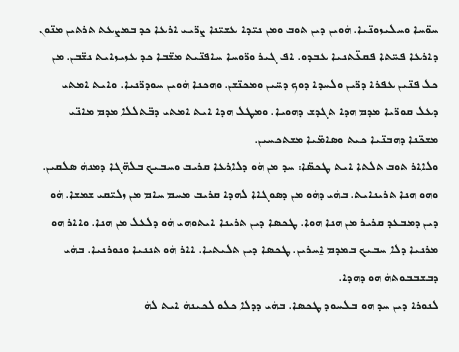ܚܘ̈ܚܐ ܘܚܠܝܙܘܢ̈ܝܐ. ܗܿܘܝܢ ܕܝܢ ܬܘܒ ܘܡܢ ܢܝ̈ܕܐ ܥܫܝ̈ܢܐ ܨܪ̈ܝܝ ܐܪܥܐ ܟܕ ܒܡܨܥܬ ܬܪܬܝܢ ܡܢ̈ܘܢ ܕܐܪܥܐ ܦܚ̈ܬܐ ܦܩܥ̈ܬܢܝܐ ܥܒܕܘ. ܐܦ ܓܝܪ ܘܪ̈ܘܚܐ ܚܐܦܢ̈ܝܬ ܡܫ̈ܒܐ ܟܕ ܥܙܝܙܐܝܬ ܢܫ̈ܒܢ. ܡܢ ܟܠ ܦܢ̈ܝܢ ܥܦܪܐ ܕܪ̈ܝܢ ܘܠܚܕܐ ܕܘܟ ܕܚ̈ܝܢ ܘܡܟܢ̈ܫܢ. ܘܗܟܢܐ ܗܿܘܝܢ ܚܘܕܪ̈ܢܝܐ. ܘܐܝܬ ܐܡܬܝ ܕܥܠ ܩܘܪ̈ܝܐ ܡܕܡ ܗܕܐ ܬܓܕܫ ܕܗܘܝܐ. ܘܡܛܠ ܗܕܐ ܐܝܬ ܐܡܬܝ ܕܒ̈ܬܠܠܐ ܡܕܡ ܡܐܢ̈ܝ ܡܫܟ̈ܢܐ ܕܗܒܢ̈ܝܐ ܟܝܬ ܘܣܐܡ̈ܝܐ ܡܫܬܟܚܝܢ.
ܘܠܐܐܪ ܬܘܒ ܬܠܬܐ ܐܝܬ ܛܟܣ̈ܐ: ܚܕ ܡܢ ܗܿܘ ܕܠܐܪܥܐ ܩܪܝܒ ܘܚܒܝܟ ܒܠܗ̈ܓܐ ܕܡܢܗܿ ܣܠܩܝܢ. ܘܗܘ ܗܢܐ ܬܪܝܢܐܝܬ. ܒܗܿܝ ܕܗܿܘ ܡܢ ܕܣܘܓܐܐ ܠܗܕܐ ܩܪܝܒ ܡܚܡ ܚܐܡ ܡܢ ܙܠܝ̈ܩܝ ܫܡܫܐ. ܗܿܘ ܕܝܢ ܕܡܒܥܕ ܩܪܝܪ ܡܢ ܗܢܐ ܗܘܐ. ܛܟܣܐ ܕܝܢ ܬܪܝܢܐ ܐܝܬܘܗܝ ܗܿܘ ܕܠܥܠ ܡܢ ܗܢܐ. ܘܐܐܪ ܗܘ ܡܪܢܝܐ ܕܠܐ ܚܒܝܟ ܒܡܕܡ ܐ̱ܚܪܝܢ. ܛܟܣܐ ܕܝܢ ܬܠܝܬܝܐ. ܐܐܪ ܗܿܘ ܬܢܢܝܐ ܘܢܘܪܢܝܐ. ܒܗܿܝ ܕܒܫܒܒܘܬܗܿ ܗܘ ܕܗܕܐ.
ܠܢܘܪܐ ܕܝܢ ܚܕ ܗܘ ܒܠܚܘܕ ܛܟܣܐ. ܒܗܿܝ ܕܕܠܐ ܟܠܘ ܠܟܝܢܗܿ ܐܝܬ ܠܗܿ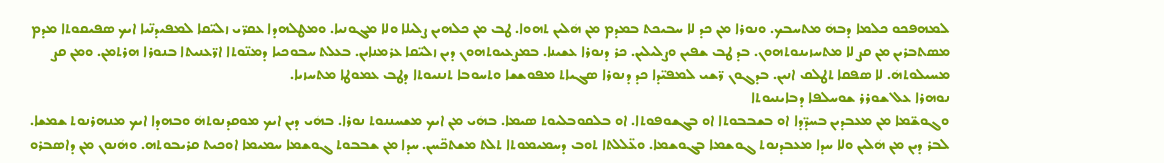ܠܡܗܦܟܘ ܟܠܡܐ ܕܒܗܿ ܡܬܚܒܟ. ܘܢܘܪܐ ܡܢ ܟܕ ܠܐ ܚܒܝܟܬ ܒܡܕܡ ܡܢ ܗܿܠܝܢ ܬܗܘܐ. ܛܒ ܡܢ ܟܠܗܝܢ ܨܠܝܠܐ ܘܠܐ ܡܓܘܢܝܐ. ܘܡܛܠܗܕܐ ܥܩܪ̈ܝ ܙܠܝ̈ܩܐ ܠܡܦܝܕܢ̈ܝܐ ܐܝܟ ܣܦܝܩܘܬܐ ܡܕܡ ܡܣܬܒܪܝܢ ܡܢ ܩܨ ܠܐ ܡܬܚܙܝܢܘܬܗܘܢ. ܒܕ ܛܒ ܫܦܝܢ ܘܨܠܝܠܝܢ. ܟܪ ܕܢܘܪܐ ܥܫܝܢܐ. ܒܡܨܥܝܘܬܗܘܢ ܕܝܢ ܙܠܝ̈ܩܐ ܥܪܡܢܐܝܢ. ܒܥܠܬ ܚܒܘܟܝܐ ܕܡܢ̈ܘܬܐ ܐܪ̈ܥܢܝܬܐ ܒܢܘܪܐ ܗܪܬܡܢ. ܘܡܢ ܩܨ ܡܚܝܠܘܬܗܿ. ܠܐ ܣܦܩܐ ܬܛܠܩ ܐܢܝܢ. ܒܕܓܘܢ ܪ̈ܫܝ ܠܡܦܝ̈ܕܐ ܟܕ ܕܢܘܪܐ ܣܓܝܐܬ ܡܦܘܫܫܐ ܘܬܚܘܒܐ ܬܢܢܝܘܬܐ ܕܛܒ ܥܡܘܛܐ ܡܬܚܙܝܐ.
ܢܘܗܪܐ ܥܠ ܫܘܪܪ ܫܘܚܠܦܐ ܕܒܐܝܢܝܘܬܐ
ܘܓܘܫ̈ܡܐ ܡܢ ܡܥܒܕܝܢ ܒܚܕ̈ܕܐ ܐܘ ܒܫܒܒܘܬܐ ܐܘ ܒܓܫܘܦܘܬܐ. ܐܘ ܒܠܩܘܒܠܝܘܬ ܣܝܡܐ. ܒܗܿܝ ܡܢ ܐܝܟ ܡܫܚܢܢܘܬ ܢܘܪܐ. ܒܗܿܝ ܕܝܢ ܐܝܟ ܡܘܩܕܢܘܬܗܿ ܘܒܗܕܐ ܐܝܟ ܡܢܗܪܢܘܬ ܫܡܫܐ. ܠܒܪ ܕܝܢ ܡܢ ܗܿܠܝܢ ܘܠܐ ܚܕܐ ܡܥܒܕܢܘܬ ܓܘܫܡܐ ܒܓܘܫܡܐ. ܘܥ̈ܠܠܬܐ ܬܘܒ ܕܚܡܝܡܘܬܐ ܬܠܬ ܡܫܬܟ̈ܚܢ. ܚܕܐ ܡܢ ܫܒܒܘܬ ܓܘܫܡܐ ܚܡܝܡܐ ܐܘܟܝܬ ܩܪܝܒܘܬܗ. ܘܗܿܢܘܢ ܡܢ ܕܐܣܒܪܘ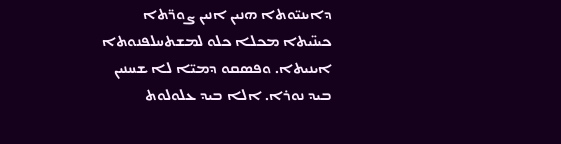ܕܐܝܢܝ̈ܘܬܐ ܗܢܝܢ ܐܢܝܢ ܨܘܪ̈ܬܐ ܟܝܢ̈ܝܬܐ ܡܟܠܐ ܟܠܘ ܠܡܫܬܚܠܦܢܘܬܐ ܐܝܢܝܬܐ. ܘܦܣܩܘ ܕܡܝ̈ܐ ܠܐ ܫܚܢܝܢ ܒܝܕ ܢܘܪܐ. ܐܠܐ ܒܝܕ ܥܠܘܠܘܬ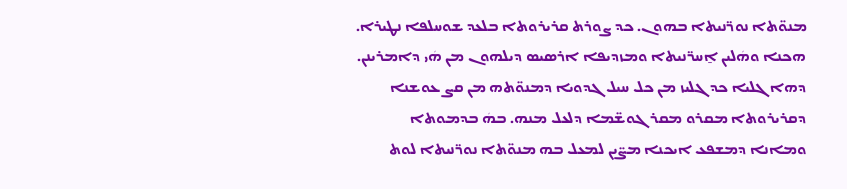ܡܢܘ̈ܬܐ ܢܘܪ̈ܢܝܬܐ ܒܗܘܢ. ܟܕ ܨܘܪܬ ܩܪܝܪܘܬܐ ܒܠܥܕ ܫܘܚܠܦܐ ܢܛܝܪܐ. ܗܟܢܐ ܘܗܿܠܝܢ ܐ̱ܚܪ̈ܢܝܬܐ ܘܡܙܕܝܦܐ ܐܪܣܝܣ ܕܝܠܗܘܢ ܡܢ ܗܿܝ ܕܐܡܪܝܢܢ. ܕܗܐ ܓܠܝܐ ܟܕ ܓܠܝܙ ܡܢ ܟܠ ܚܝܠ ܓܕܘܝܐ ܕܡܢܘ̈ܬܗ ܡܢ ܩܨ ܥܘܫܢܐ ܕܩܪܝܪܘܬܐ ܡܩܪܘ ܡܩܪ ܓܘܫ̈ܡܐ ܕܠܥܠ ܡܢܗ. ܒܗܿ ܒܕܡܘܬܐ ܘܡܐܢܐ ܕܡܫܦܥ ܐܝܟܢܐ ܡܨ̈ܝܢ ܠܡܥܠ ܒܗ ܡܢܘ̈ܬܐ ܢܘܪ̈ܢܝܬܐ ܠܘܬ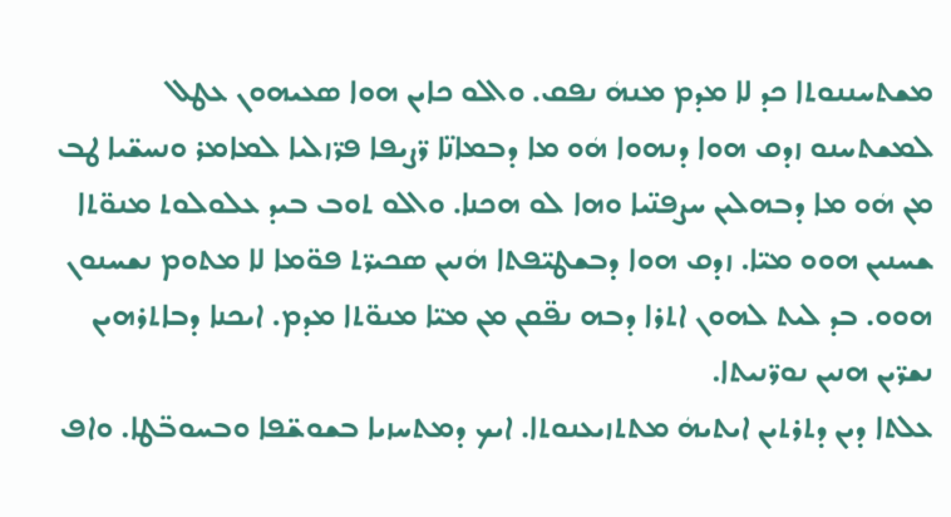ܡܫܬܚܢܢܘܬܐ ܟܕ ܠܐ ܡܕܡ ܡܢܗܿ ܢܦܩ. ܘܐܠܘ ܟܐܝܢ ܗܘܐ ܣܥܝܗܘܢ ܥܛܠ ܠܡܫܬܚܢܘ ܙܕܩ ܗܘܐ ܕܢܗܘܐ ܗܿܘ ܡܐ ܕܒܡܐܢ̈ܐ ܪ̈ܨܝܦܐ ܦܪ̈ܙܠܝܐ ܠܡܐܡܪ ܘܢܚܫ̈ܝܐ ܛܒ ܡܢ ܗܿܘ ܡܐ ܕܒܗܠܝܢ ܚܨܦܢ̈ܝܐ ܘܗܐ ܠܘ ܗܟܢܐ. ܘܐܠܘ ܬܘܒ ܒܝܕ ܥܠܘܠܘܬ ܡܢܘ̈ܬܐ ܫܚܢܝܢ ܗܘܘ ܡܝ̈ܐ. ܙܕܩ ܗܘܐ ܕܒܫܛܝ̈ܦܬܐ ܗܿܢܝܢ ܣܟܝܪ̈ܬ ܦܘ̈ܡܐ ܠܐ ܡܬܘܡ ܢܫܚܢܘܢ ܗܘܘ. ܒܕ ܠܝܬ ܠܗܘܢ ܐܬܪܐ ܕܒܗ ܢܦ̈ܩܢ ܡܢ ܡܝ̈ܐ ܡܢܘ̈ܬܐ ܡܕܡ. ܐܝܟܢܐ ܕܒܐܬܪܗܝܢ ܢܫܪ̈ܝܢ ܗܢܝܢ ܢܘܪ̈ܢܝܬܐ.
ܥܠܬܐ ܕܝܢ ܕܬܪܬܝܢ ܐܝܬܝܗܿ ܡܬܬܙܝܥܢܘܬܐ. ܐܝܟ ܕܡܬܚܙܝܐ ܒܫܘܫ̈ܦܐ ܘܒܚܘܒ̈ܛܐ. ܘܐܦ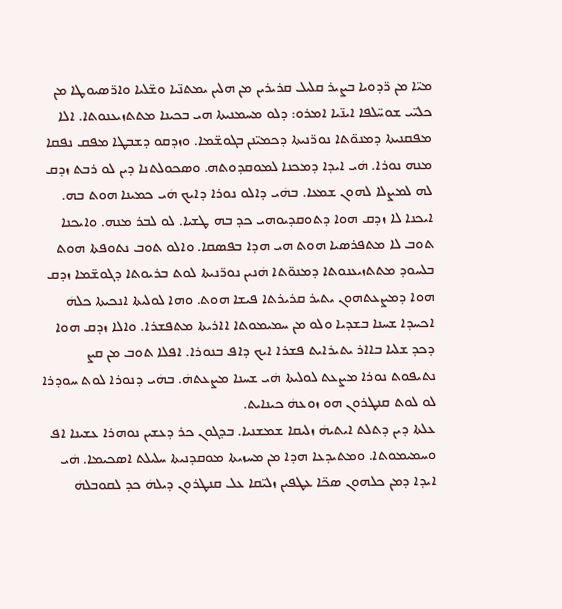ܡܝ̈ܐ ܡܢ ܪ̈ܕܘܝܐ ܒܨܝܪ ܩܠܝܠ ܩܪܝܪܝܢ ܡܢ ܗܠܝܢ ܝܡܬܢ̈ܝܐ ܘܫ̈ܠܝܐ ܘܐܪ̈ܣܝܘܛܐ ܡܢ ܟܠܝ̈ܝ ܫܘܚ̈ܠܦܐ ܐܝܢ̈ܝܐ ܐܡܪܘ: ܕܠܘ ܡܚܡܢܝܬܐ ܗܝ ܒܟܝܢܐ ܡܬܬܙܝܥܢܘܬܐ. ܐܠܐ ܡܦܩܢܝܬܐ ܕܡܢܘ̈ܬܐ ܢܘܪ̈ܢܝܬܐ ܕܟܡܝ̈ܢܢ ܒܓܘܫ̈ܡܐ. ܘܙܕܩܘ ܕܫܒܛܐ ܡܦܩ ܢܦܩܐ ܡܢܗ ܢܘܪܐ. ܗܿܝ ܐܝܕܐ ܕܡܟܢܐ ܠܡܘܩܕܘܬܗ. ܘܣܟܘܠܬܢܐ ܕܝܢ ܠܘ ܪܒܬ ܙܕܩ ܠܗ ܠܡܨܠܐ ܠܗܘܢ ܫܡܥܐ. ܒܗܿܝ ܕܐܠܘ ܢܘܪܐ ܕܐܝܟ ܗܿܝ ܟܡܝܢܐ ܗܘܬ ܒܗ. ܐܝܟܢܐ ܠܐ ܙܕܩ ܗܘܐ ܕܬܘܩܕܝܘܗܝ ܟܕ ܒܗ ܛܫܝܐ. ܠܘ ܠܒܪ ܡܢܗ. ܘܐܝܟܢܐ ܬܘܒ ܠܐ ܡܬܦܪܣܝܐ ܗܘܬ ܗܝ ܗܕܐ ܒܦܣܩܐ. ܘܐܠܘ ܬܘܒ ܢܬܘܦܬܐ ܗܘܬ ܒܠܚܘܕ ܡܬܬܙܝܥܢܘܬܐ ܕܡܢܘ̈ܬܐ ܗܿܢܝܢ ܢܘܪ̈ܢܝܬܐ ܠܘܬ ܒܪܝܘܬܐ ܕܓܘܫ̈ܡܐ ܙܕܩ ܗܘܐ ܕܡܨܥܬܗܘܢ ܝܬܝܪ ܩܪܝܪܬܐ ܦܝܫܐ ܗܘܬ. ܘܗܐ ܠܘܠܝܬܐ ܐܢܟܝܬܐ ܟܠܗܿ ܐܟܚܕܐ ܫܚܢܐ ܒܫܕܝܐ ܘܠܘ ܡܢ ܚܡܝܡܘܬܐ ܐܐܪܝܬܐ ܡܬܦܫܪܐ. ܘܐܠܐ ܙܕܩ ܗܘܐ ܕܟܕ ܫܠܝܐ ܒܐܐܪ ܝܬܝܪܐܝܬ ܦܫܪܐ ܐܝܟ ܕܐܦ ܒܢܘܪܐ. ܐܦܠܐ ܬܘܒ ܡܢ ܩܨ ܢܬܝܦܘܬ ܢܘܪܐ ܡܨܥܬ ܠܘܠܝܬܐ ܗܿܝ ܫܚܢܐ ܡܨܥܬܗܿ. ܒܗܿܝ ܕܢܘܪܐ ܠܘܬ ܚܘܕܪܐ ܠܘ ܠܘܬ ܩܢܛܪܘܢ ܗܘ ܙܘܥܗܿ ܟܝܢܐܝܬ.
ܥܠܬܐ ܕܝܢ ܕܬܠܬ ܐܝܬܝܗܿ ܙܠܝܩܐ ܫܡܫܢܝܐ. ܒܕܓܘܢ ܟܪ ܕܥܫܝܢ ܢܘܗܪܐ ܥܫܝܢܐ ܐܦ ܘܚܡܝܡܘܬܐ. ܘܡܬܝܕܥܐ ܗܕܐ ܡܢ ܡܚܙܝܬܐ ܡܘܩܕܢܝܬܐ ܚܠܝܠܬ ܐܣܟܝܡܐ. ܗܿܝ ܐܝܕܐ ܕܡܢ ܟܠܗܘܢ ܣܟ̈ܐ ܥܛܦܝܢ ܙܠܝ̈ܩܐ ܥܠ ܩܢܛܪܘܢ ܕܝܠܗܿ ܟܕ ܠܩܘܒܠܗܿ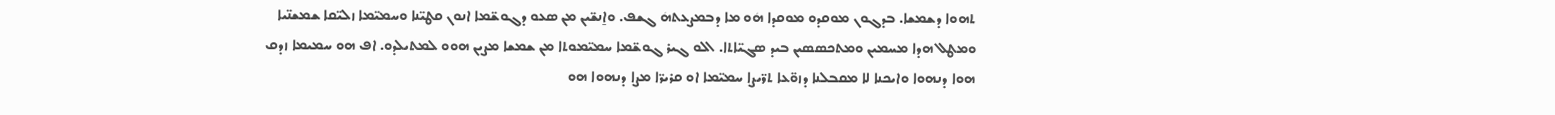ܬܗܘܐ ܕܫܡܫܐ. ܒܕܓܘܢ ܡܘܩܕܘ ܡܘܩܕܐ ܗܿܘ ܡܐ ܕܒܡܨܥܬܗܿ ܓܫܦ. ܘܐ̱ܢܫ̈ܝܢ ܡܢ ܣܥܘ ܕܓܘܫ̈ܡܐ ܐܢܘܢ ܩܛܝ̈ܢܐ ܘܚܡܝ̈ܡܐ ܙܠܝ̈ܩܐ ܫܡܫܢ̈ܝܐ ܘܡܛܠ ܗܕܐ ܡܚܡܝܢ ܘܡܬܟܣܣܝܢ ܒܝܕ ܣܓܝ̈ܐܬܐ. ܐܠܘ ܓܝܪ ܓܘܫ̈ܡܐ ܚܡܝ̈ܡܘܬܐ ܡܢ ܫܡܫܐ ܡܨܝܢ ܗܘܘ ܠܡܬܝܠܕܘ. ܐܦ ܗܘ ܚܡܝܡܐ ܙܕܩ ܗܘܐ ܕܢܗܘܐ ܘܐܝܟܢܐ ܠܐ ܡܩܒܠܢܐ ܕܙܘ̈ܥܐ ܬܪ̈ܝܨܐ ܚܡܝ̈ܡܐ ܐܘ ܩܪܝܪ̈ܐ ܡܨܐ ܕܢܗܘܐ ܗܘ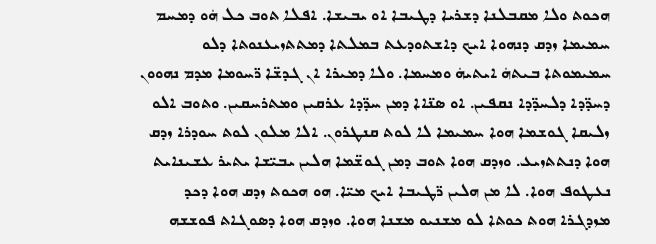ܗܟܘܬ ܘܠܐ ܡܩܒܠܢܐ ܕܫܪܝܐ ܕܛܝܒܐ ܐܘ ܝܒܝܫܐ. ܐܦܠܐ ܬܘܒ ܟܠ ܗܿܘ ܕܡܚܡ ܚܡܝܡܐ ܙܕܩ ܕܢܗܘܐ ܐܝܟ ܕܐܫܬܘܕܥܬ ܒܡܠܬܐ ܕܡܬܬܙܝܥܢܘܬܐ ܕܠܘ ܚܡܝܡܘܬܐ ܒܝܬܗܿ ܐܝܬܝܗܿ ܘܡܚܡܐ. ܘܠܐ ܕܡܝܪܐ ܐܢ ܓܕܫ̈ܐ ܪ̈ܚܘܡܐ ܡܕܡ ܢܗܘܘܢ ܕܚܕ̈ܕܐ ܕܠܚܕ̈ܕܐ ܢܩܦܝܢ. ܐܘ ܣܢ̈ܐܐ ܕܡܢ ܚܕ̈ܕܐ ܥܪܩܝܢ ܘܡܬܪܚܩܝܢ. ܘܬܘܒ ܐܠܘ ܙܠܝܩܐ ܓܘܫܡܐ ܗܘܐ ܚܡܝܡܐ ܠܐ ܠܘܬ ܩܢܛܪܘܢ. ܐܠܐ ܡܠܘܢ ܠܘܬ ܚܘܕܪܐ ܙܕܩ ܗܘܐ ܕܢܬܬܙܝܥ. ܘܙܕܩ ܗܘܐ ܬܘܒ ܕܡܢ ܓܘܫ̈ܡܐ ܗܠܝܢ ܝܒܝ̈ܫܐ ܝܬܝܪ ܥܫܝܢܐܝܬ ܢܥܛܘܦ ܗܘܐ. ܠܐ ܡܢ ܗܠܝܢ ܪ̈ܛܝܒܐ ܐܝܟ ܡܝ̈ܐ. ܗܘ ܗܟܘܬ ܙܕܩ ܗܘܐ ܕܟܕ ܡܙܕܓܪܐ ܗܘܬ ܟܘܬܐ ܠܘ ܡܫܢܝܘ ܡܫܢܐ ܗܘܐ. ܘܙܕܩ ܗܘܐ ܕܣܘܓܐܬ ܦܘܫܫܗ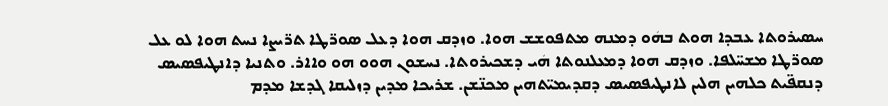ܚܣܝܪܘܬܐ ܥܒܕܐ ܗܘܬ ܒܗܿܘ ܕܡܢܗ ܡܬܦܘܫܫ ܗܘܐ. ܘܙܕܩ ܗܘܐ ܕܥܠ ܣܘܪ̈ܛܐ ܬܪ̈ܝܨܐ ܢܚܬ ܗܘܐ ܠܘ ܥܠ ܣܘܪ̈ܛܐ ܡܫܚ̈ܠܦܐ. ܘܙܕܩ ܗܘܐ ܕܡܥܠܢܘܬܐ ܗܿܝ ܕܫܟܝܪܘܬܐ. ܢܚܫܘܢ ܗܘܘ ܗܘ ܘܐܐܪ. ܘܬܢܝܐ ܕܐܢܛܝܦܣܝܣ ܕܢܩܦ̈ܝܬ ܟܠܗܝܢ ܗܠܝܢ ܠܐܢܛܝܦܣܝܣ ܕܩܕܝܡܝ̈ܬܗܝܢ ܡܟܢ̈ܫܢ. ܫܪܝܟܐ ܡܕܝܢ ܕܙܠܝܩܐ ܓܕܫܐ ܡܕܡ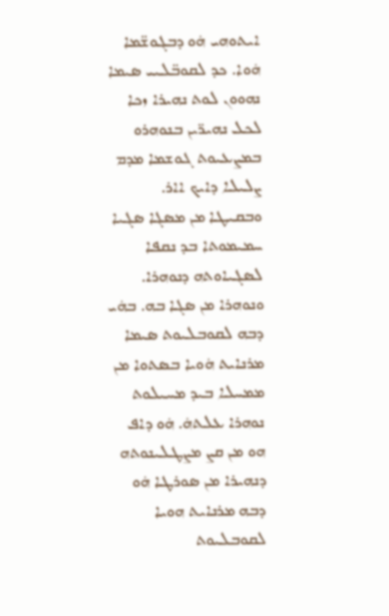ܐܝܬܘܗܝ ܗܿܘ ܕܒܓܘܫ̈ܡܐ ܗܿܘܐ. ܟܕ ܠܩܘܒ̈ܠܝܝ ܣܝܡܐ ܢܗܘܘܢ ܠܘܬ ܢܗܝܪܐ ܙܟܐ ܠܟܠ ܢܗܝܪ̈ܝܢ ܒܢܘܗܪܘ ܒܡܨܥܝܘܬ ܓܘܫܡܐ ܡܕܡ ܨܠܝܠܐ ܕܐܝܟ ܐܐܪ. ܘܒܩܝܛܐ ܡܢ ܡܣܓܐ ܣܓܝܐ ܚܡܝܡܘܬܐ ܒܕ ܢܩܦܐ ܠܣܓܝܐܘܬܗ ܕܢܘܗܪܐ. ܘܢܘܗܪܐ ܡܢ ܣܓܐ ܒܗ. ܒܗܿܝ ܕܒܗ ܠܩܘܒܠܝܘܬ ܣܝܡܐ ܡܪܢܐܝܬ ܗܿܘܝܐ ܒܣܬܘܐ ܡܢ ܡܡܚܠܐ ܒܝܕ ܡܚܝܠܘܬ ܢܘܗܪܐ ܥܠܬܗܿ. ܗܿܘ ܕܐܦ ܗܘ ܡܢ ܩܨ ܡܨܛܠܝܢܘܬܗ ܕܢܗܝܪܐ ܡܢ ܣܘܪܛܐ ܗܿܘ ܕܒܗ ܡܪܢܐܝܬ ܗܘܝܐ ܠܩܘܒܠܝܘܬ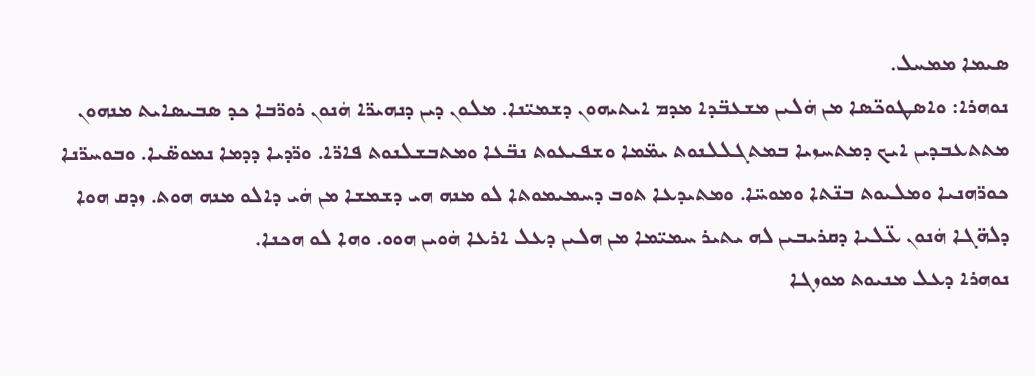ܣܝܡܐ ܡܡܚܠ.
ܢܘܗܪܐ: ܘܐܣܛܘܟ̈ܣܐ ܡܢ ܗܿܠܝܢ ܡܫܥܒ̈ܕܐ ܡܕܡ ܐܝܬܝܗܘܢ ܕܫܡܝ̈ܢܐ. ܡܠܘܢ ܕܝܢ ܕܢܗܝܪ̈ܐ ܗܿܢܘܢ ܪܘܪ̈ܒܐ ܟܕ ܣܒܝܣܐܝܬ ܡܢܗܘܢ ܡܬܬܥܒܕܝܢ ܐܝܟ ܕܡܬܚܙܝܐ ܒܡܬܓܠܠܢܘܬ ܝܡ̈ܡܐ ܘܫܦܝܥܘܬ ܢܒ̈ܥܐ ܘܡܬܒܫܠܢܘܬ ܦܐܪ̈ܐ. ܘܪ̈ܕܝܐ ܕܕܡܐ ܢܡܘܣ̈ܝܐ. ܘܒܘܚܪ̈ܢܐ ܟܘܪ̈ܗܢܝܐ ܘܡܠܝܘܬ ܒܢ̈ܬܐ ܘܡܘܚ̈ܐ. ܘܡܬܝܕܥܐ ܬܘܒ ܕܚܡܝܡܘܬܐ ܠܘ ܡܢܗ ܗܝ ܕܫܡܫܐ ܡܢ ܗܿܝ ܕܐܠܘ ܡܢܗ ܗܘܬ. ܙܕܩ ܗܘܐ ܕܠܗ̈ܓܐ ܗܿܢܘܢ ܥ̈ܠܝܐ ܕܩܪܝܒܝܢ ܠܗ ܝܬܝܪ ܚܡܝ̈ܡܐ ܡܢ ܗܠܝܢ ܕܥܠ ܐܪܥܐ ܗܿܘܝܢ ܗܘܘ. ܘܗܐ ܠܘ ܗܟܢܐ.
ܢܘܗܪܐ ܕܥܠ ܡܢܝܘܬ ܡܘܙܓܐ